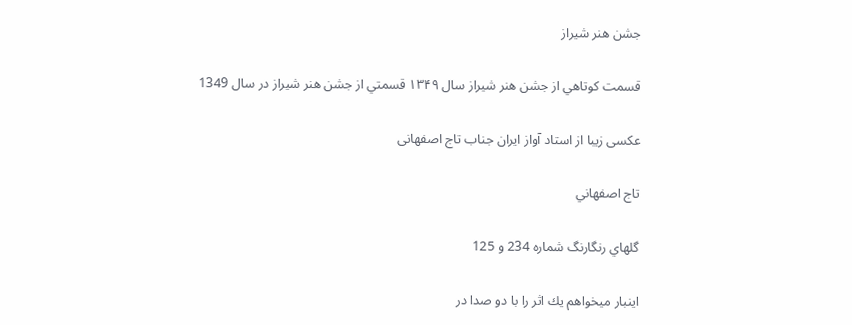جشن هنر شيراز

قسمت كوتاهي از جشن هنر شيراز سال ۱۳۴۹ قسمتي از جشن هنر شيراز در سال 1349

عکسی زیبا از استاد آواز ایران جناب تاج اصفهانی

تاج اصفهاني

گلهاي رنگارنگ شماره 234 و 125

اينبار ميخواهم يك اثر را با دو صدا در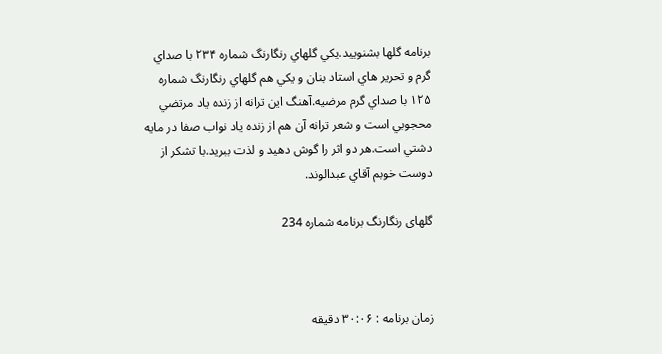برنامه گلها بشنوييد.يكي گلهاي رنگارنگ شماره ۲۳۴ با صداي گرم و تحرير هاي استاد بنان و يكي هم گلهاي رنگارنگ شماره ۱۲۵ با صداي گرم مرضيه.آهنگ اين ترانه از زنده ياد مرتضي محجوبي است و شعر ترانه آن هم از زنده ياد نواب صفا در مايه دشتي است.هر دو اثر را گوش دهيد و لذت ببريد.با تشكر از دوست خوبم آقاي عبدالوند.

گلهای رنگارنگ برنامه شماره 234



زمان برنامه : ۳۰:۰۶ دقیقه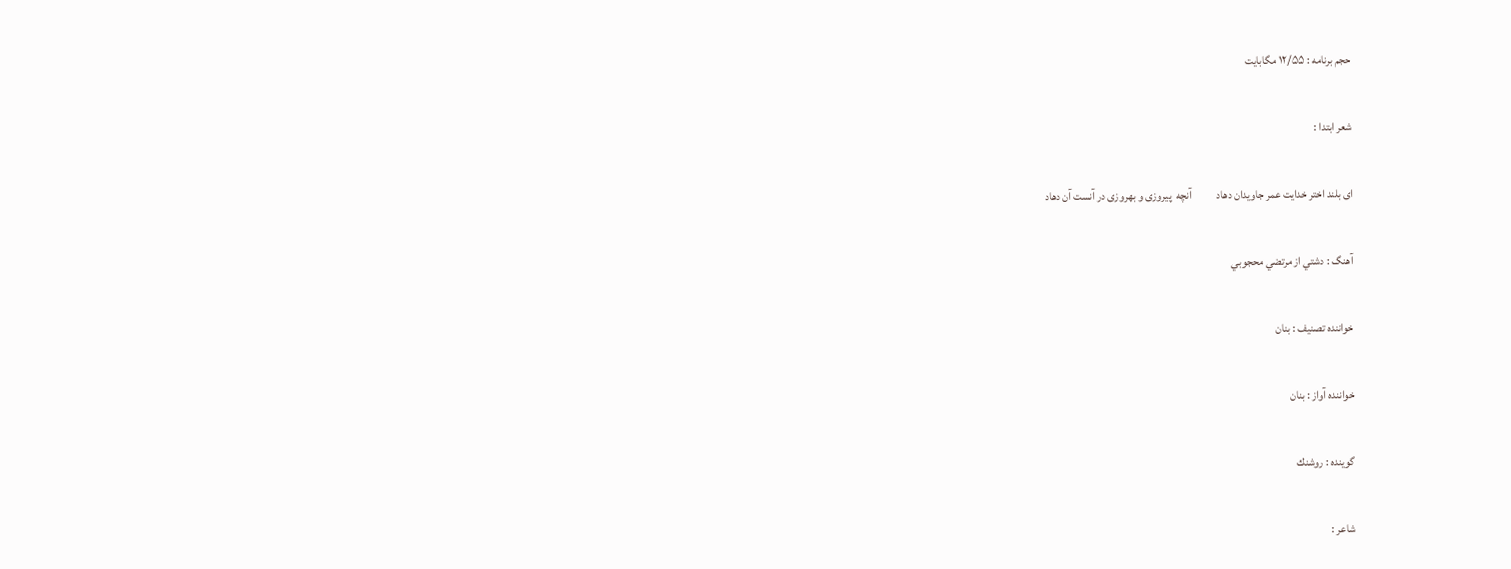حجم برنامه : ۱۲/۵۵ مگابایت

شعر ابتدا :

ای بلند اختر خدایت عمر جاویدان دهاد           آنچه  پیروزی و بهروزی در آنست آن دهاد

آهنگ : دشتي از مرتضي محجوبي

خواننده تصنیف : بنان

خواننده آواز : بنان

گوینده : روشنك

شاعر :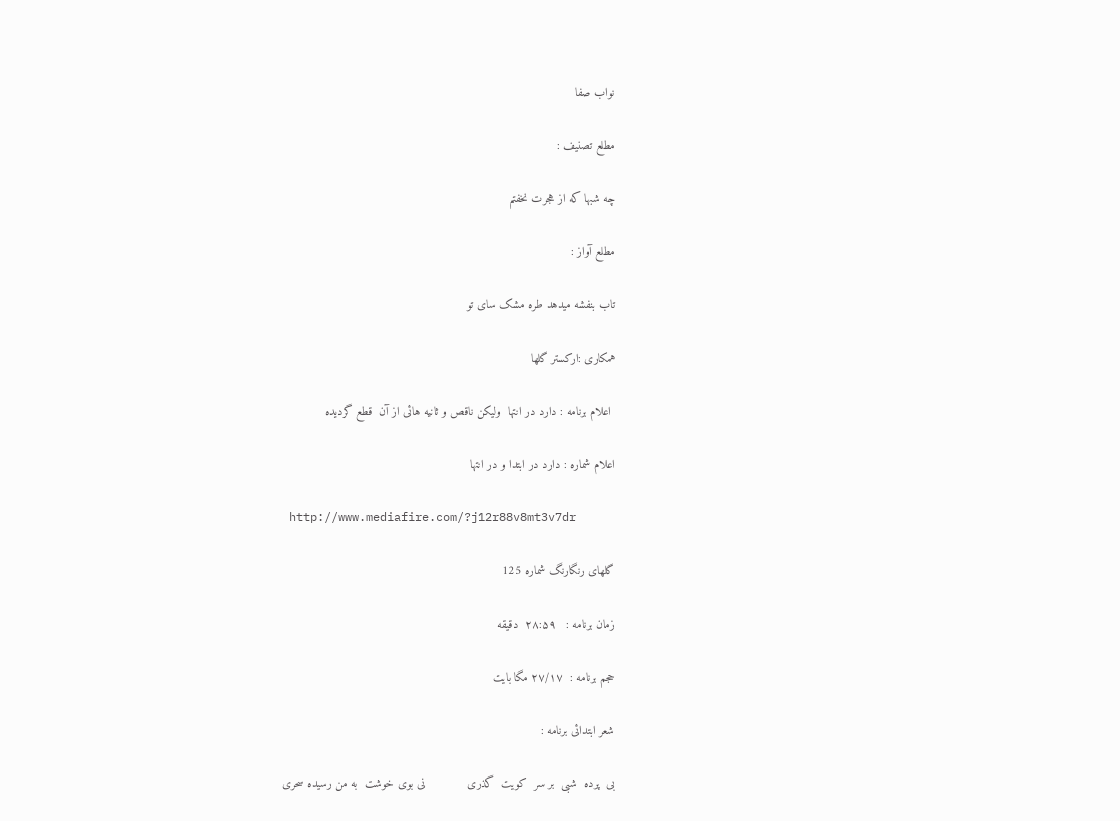نواب صفا

مطلع تصنیف :

چه شبها که از هجرت نخفتم

مطلع آواز :

تاب بنفشه میدهد طره مشک سای تو

همکاری :ارکستر گلها

 اعلام برنامه : دارد در انتها  ولیکن ناقص و ثانیه هائی از آن  قطع گردیده

اعلام شماره : دارد در ابتدا و در انتها

 http://www.mediafire.com/?j12r88v8mt3v7dr

گلهای رنگارنگ شماره 125

زمان برنامه :   ۲۸:۵۹  دقیقه

حجم برنامه :  ۲۷/۱۷ مگا بايت

شعر ابتدائی برنامه :

بی  پرده  شبی  بر سر  کویت  گذری            نی بوی خوشت  به من رسیده سحری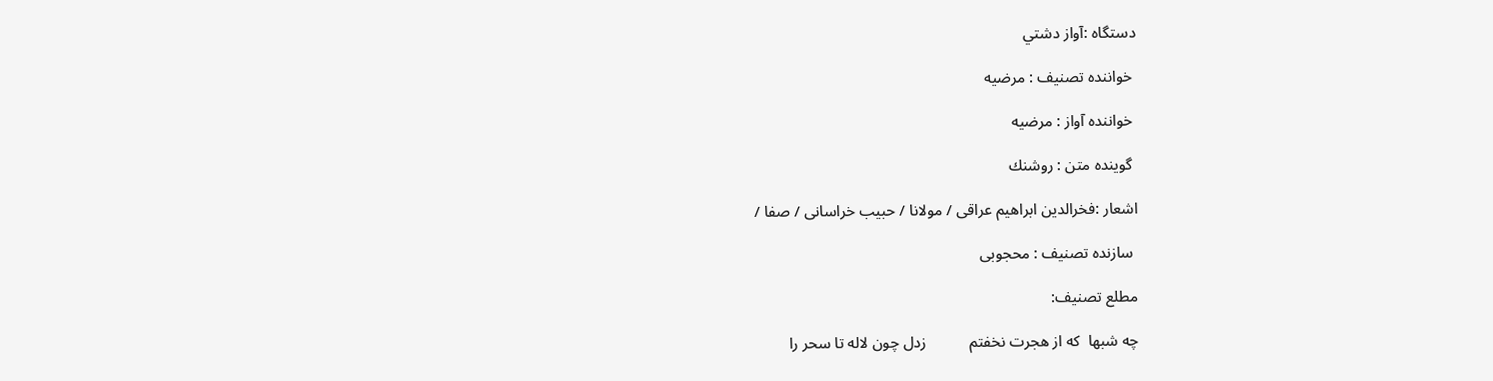دستگاه :آواز دشتي

 خواننده تصنیف : مرضیه

 خواننده آواز : مرضیه

 گوینده متن : روشنك

اشعار :فخرالدین ابراهیم عراقی / مولانا / حبیب خراسانی / صفا /

 سازنده تصنیف : محجوبی

مطلع تصنیف:

چه شبها  که از هجرت نخفتم           زدل چون لاله تا سحر را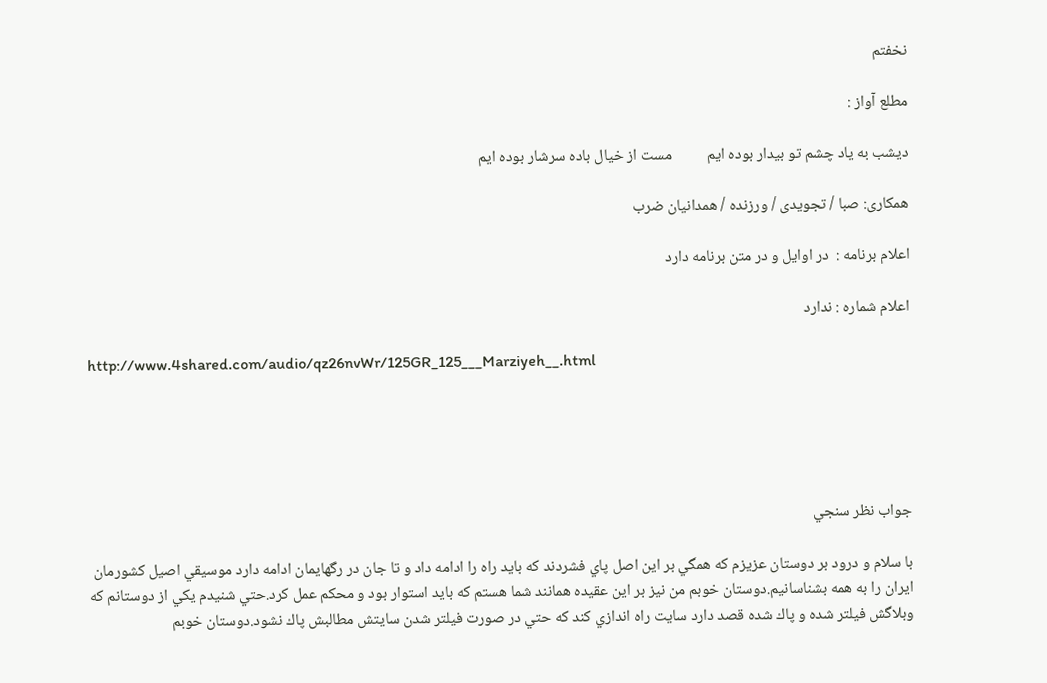نخفتم

مطلع آواز :

دیشب به یاد چشم تو بیدار بوده ایم          مست از خیال باده سرشار بوده ایم

همکاری: صبا / تجویدی / ورزنده / همدانیان ضرب

اعلام برنامه :  در اوایل و در متن برنامه دارد

اعلام شماره : ندارد

http://www.4shared.com/audio/qz26nvWr/125GR_125___Marziyeh__.html





جواب نظر سنجي

با سلام و درود بر دوستان عزيزم كه همگي بر اين اصل پاي فشردند كه بايد راه را ادامه داد و تا جان در رگهايمان ادامه دارد موسيقي اصيل كشورمان ايران را به همه بشناسانيم.دوستان خوبم من نيز بر اين عقيده همانند شما هستم كه بايد استوار بود و محكم عمل كرد.حتي شنيدم يكي از دوستانم كه وبلاگش فيلتر شده و پاك شده قصد دارد سايت راه اندازي كند كه حتي در صورت فيلتر شدن سايتش مطالبش پاك نشود.دوستان خوبم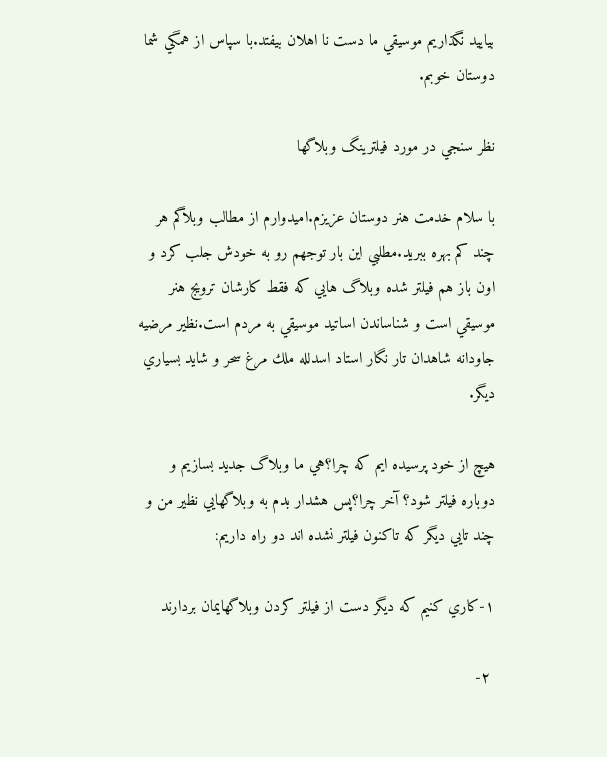بياييد نگذاريم موسيقي ما دست نا اهلان بيفتد.با سپاس از همگي شما دوستان خوبم.

نظر سنجي در مورد فيلترينگ وبلاگها

با سلام خدمت هنر دوستان عزيزم.اميدوارم از مطالب وبلاگم هر چند كم بهره ببريد.مطلبي اين بار توجهم رو به خودش جلب كرد و اون باز هم فيلتر شده وبلاگ هايي كه فقط كارشان ترويج هنر موسيقي است و شناساندن اساتيد موسيقي به مردم است.نظير مرضيه جاودانه شاهدان تار نگار استاد اسدلله ملك مرغ سحر و شايد بسياري ديگر.

هيچ از خود پرسيده ايم كه چرا؟هي ما وبلاگ جديد بسازيم و دوباره فيلتر شود؟ آخر چرا؟پس هشدار بدم به وبلاگهايي نظير من و چند تايي ديگر كه تاكنون فيلتر نشده اند دو راه داريم:

۱-كاري كنيم كه ديگر دست از فيلتر كردن وبلاگهايمان بردارند

 ۲-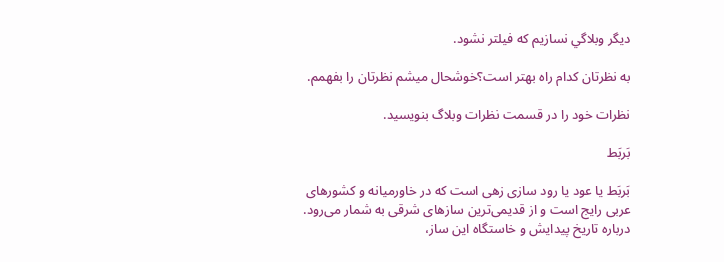ديگر وبلاگي نسازيم كه فيلتر نشود.

به نظرتان كدام راه بهتر است؟خوشحال ميشم نظرتان را بفهمم.

نظرات خود را در قسمت نظرات وبلاگ بنويسيد.

بَربَط

بَربَط یا عود یا رود سازی زهی است که در خاورمیانه و کشورهای عربی رایج است و از قدیمی‌ترین سازهای شرقی به شمار می‌رود. درباره تاریخ پیدایش و خاستگاه این ساز،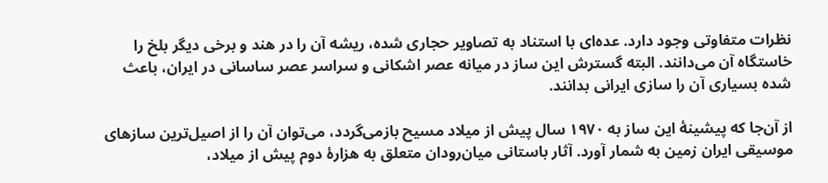نظرات متفاوتی وجود دارد. عده‌ای با استناد به تصاویر حجاری شده، ریشه آن را در هند و برخی دیگر بلخ را خاستگاه آن می‌دانند. البته گسترش این ساز در میانه عصر اشکانی و سراسر عصر ساسانی در ایران، باعث شده بسیاری آن را سازی ایرانی بدانند.

از آن‌جا که پیشینه‌ٔ این ساز به ۱۹۷۰ سال پیش از میلاد مسیح بازمی‌گردد، می‌توان آن را از اصیل‌ترین سازهای موسیقی ایران زمین به شمار آورد. آثار باستانی میان‌رودان متعلق به هزارهٔ دوم پیش از میلاد،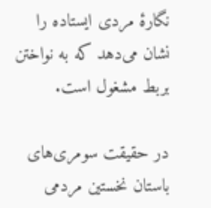نگارهٔ مردی ایستاده را نشان می‌دهد که به نواختن بربط مشغول است.

در حقیقت سومری‌های باستان نخستین مردمی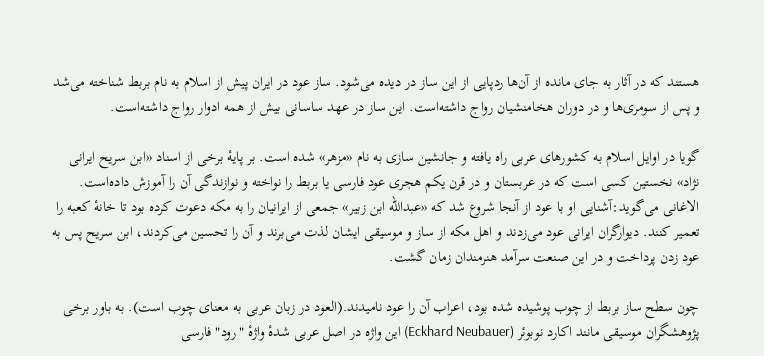هستند که در آثار به جای مانده از آن‌ها ردپایی از این ساز در دیده می‌شود. ساز عود در ایران پیش از اسلام به نام بربط شناخته می‌شد و پس از سومری‌ها و در دوران هخامنشیان رواج داشته‌است. این ساز در عهد ساسانی بیش از همه ادوار رواج داشته‌است.

گویا در اوایل اسلام به کشورهای عربی راه یافته و جانشین سازی به نام «مزهر» شده است. بر پایهٔ برخی از اسناد «ابن سریح ایرانی نژاد» نخستین کسی است که در عربستان و در قرن یکم هجری عود فارسی یا بربط را نواخته و نوازندگی آن را آموزش داده‌است. الاغانی می‌گوید:آشنایی او با عود از آنجا شروع شد که «عبدالله ابن زبیر» جمعی از ایرانیان را به مکه دعوت کرده بود تا خانهٔ کعبه را تعمیر کنند. دیوارگران ایرانی عود می‌زدند و اهل مکه از ساز و موسیقی ایشان لذت می‌برند و آن را تحسین می‌کردند، ابن سریح پس به عود زدن پرداخت و در این صنعت سرآمد هنرمندان زمان گشت.

چون سطح ساز بربط از چوب پوشیده شده بود، اعراب آن را عود نامیدند.(العود در زبان عربی به معنای چوب است). به باور برخی پژوهشگران موسیقی مانند اکارد نوبوئر (Eckhard Neubauer) این واژه در اصل عربی شدهٔ واژهٔ "رود" فارسی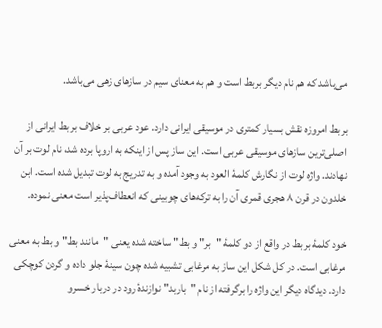می‌باشد که هم نام دیگر بربط است و هم به معنای سیم در سازهای زهی می‌باشد.

بربط امروزه نقش بسیار کمتری در موسیقی ایرانی دارد. عود عربی بر خلاف بربط ایرانی از اصلی‌ترین سازهای موسیقی عربی است. این ساز پس از اینکه به اروپا برده شد، نام لوت بر آن نهادند. واژه لوت از نگارش کلمهٔ العود به وجود آمده و به تدریج به لوت تبدیل شده است. ابن خلدون در قرن ۸ هجری قمری آن را به ترکه‌های چوبینی که انعطاف‌پذیر است معنی نموده.

خود کلمهٔ بربط در واقع از دو کلمهٔ "بر" و بط" ساخته شده یعنی "مانند بط" و بط به معنی مرغابی است. در کل شکل این ساز به مرغابی تشبیه شده چون سینهٔ جلو داده و گردن کوچکی دارد. دیدگاه دیگر این واژه را برگرفته از نام "باربد" نوازندهٔ رود در دربار خسرو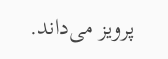پرویز می‌داند.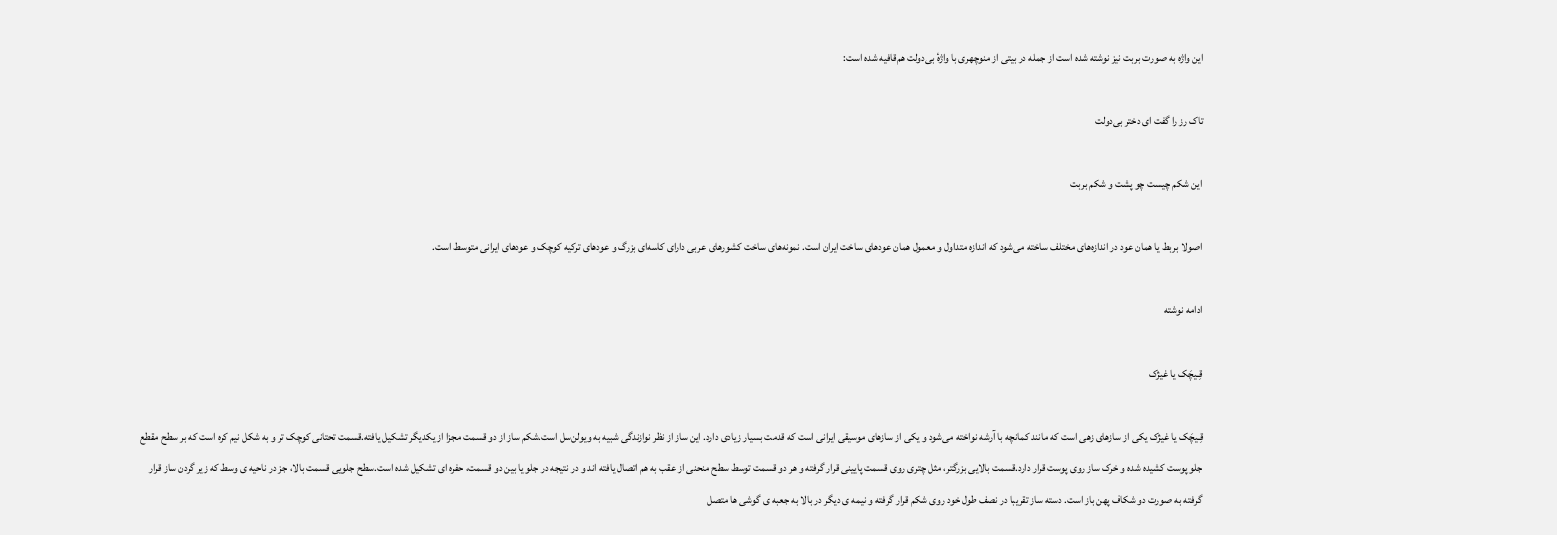این واژه به صورت بربت نیز نوشته شده است از جمله در بیتی از منوچهری با واژهٔ بی‌دولت هم‌قافیه شده است:

تاک رز را گفت ای دختر بی‌دولت

این شکم چیست چو پشت و شکم بربت

اصولا بربط یا همان عود در اندازه‌های مختلف ساخته می‌شود که اندازه متداول و معمول همان عودهای ساخت ایران است. نمونه‌های ساخت کشورهای عربی دارای کاسه‌ای بزرگ و عودهای ترکیه کوچک و عودهای ایرانی متوسط است.

ادامه نوشته

قِـیچَک یا غیژک

قِـیچَک یا غیژک یکی از سازهای زهی است که مانند کمانچه با آرشه نواخته می‌شود و یکی از سازهای موسیقی ایرانی است که قدمت بسیار زیادی دارد. این ساز از نظر نوازندگی شبیه به ویولن‌سل است.شکم ساز از دو قسمت مجزا از یکدیگر تشکیل یافته.قسمت تحتانی کوچک تر و به شکل نیم کره است که بر سطح مقطع جلو پوست کشیده شده و خرک ساز روی پوست قرار دارد.قسمت بالایی بزرگتر، مثل چتری روی قسمت پایینی قرار گرفته و هر دو قسمت توسط سطح منحنی از عقب به هم اتصال یافته اند و در نتیجه در جلو یا بین دو قسمت، حفره ای تشکیل شده است.سطح جلویی قسمت بالا، جز در ناحیه ی وسط که زیر گردن ساز قرار گرفته به صورت دو شکاف پهن باز است. دسته ساز تقریبا در نصف طول خود روی شکم قرار گرفته و نیمه ی دیگر در بالا به جعبه ی گوشی ها متصل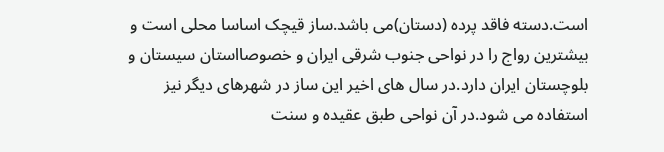است.دسته فاقد پرده (دستان)می باشد.ساز قیچک اساسا محلی است و بیشترین رواج را در نواحی جنوب شرقی ایران و خصوصااستان سیستان و بلوچستان ایران دارد.در سال های اخیر این ساز در شهرهای دیگر نیز استفاده می شود.در آن نواحی طبق عقیده و سنت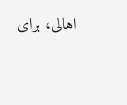اهالی، برای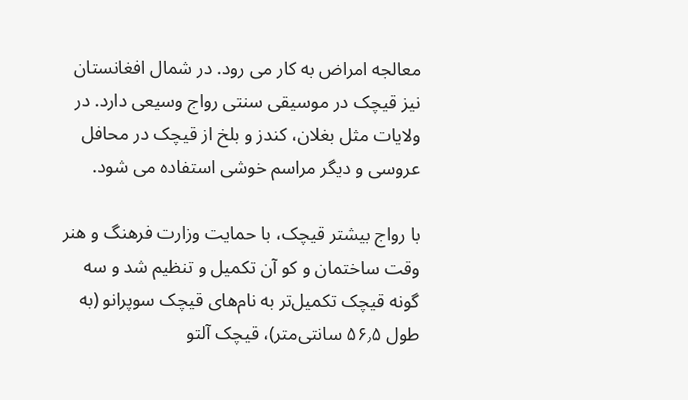معالجه امراض به کار می رود. در شمال افغانستان نیز قیچک در موسیقی سنتی رواج وسیعی دارد. در ولایات مثل بغلان، کندز و بلخ از قیچک در محافل عروسی و دیگر مراسم خوشی استفاده می شود.

با رواج بیشتر قیچک، با حمایت وزارت فرهنگ و هنر وقت ساختمان و کو آن تکمیل و تنظیم شد و سه گونه قیچک تکمیل‌تر به نام‌های قیچک سوپرانو (به طول ۵۶٫۵ سانتی‌متر)، قیچک آلتو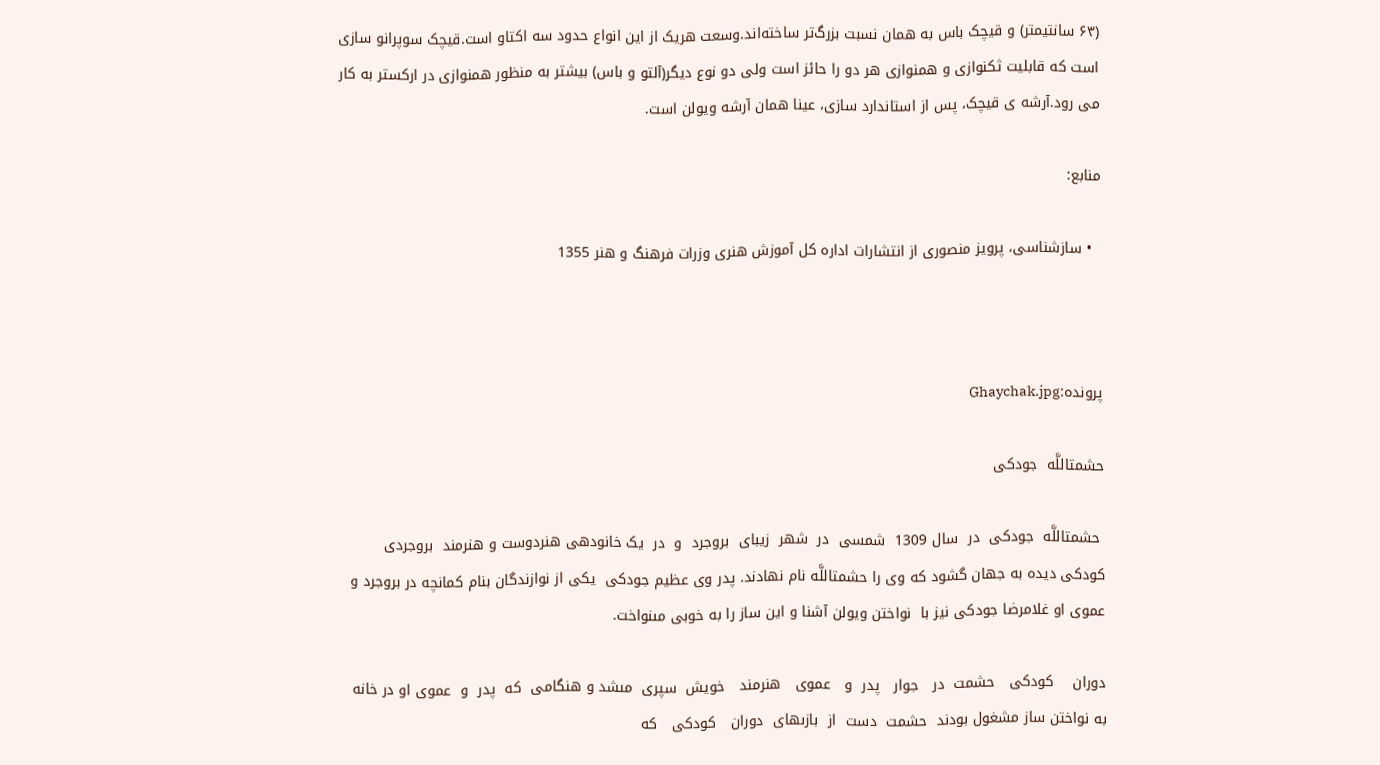(۶۳ سانتیمتر) و قیچک باس به همان نسبت بزرگ‌تر ساخته‌اند.وسعت هریک از این انواع حدود سه اکتاو است.قیچک سوپرانو سازی است که قابلیت ثکنوازی و همنوازی هر دو را حائز است ولی دو نوع دیگر(آلتو و باس) بیشتر به منظور همنوازی در ارکستر به کار می رود.آرشه ی قیچک، پس از استاندارد سازی، عینا همان آرشه ویولن است.

منابع:

  • سازشناسی، پرویز منصوری از انتشارات اداره کل آموزش هنری وزرات فرهنگ و هنر 1355



پرونده:Ghaychak.jpg

حشمتاللَّه  جودکی

 حشمتاللَّه  جودکی  در  سال 1309  شمسى  در  شهر  زیبای  بروجرد  و  در  یک خانودهى هنردوست و هنرمند  بروجردی  كودكى دیده به جهان گشود كه وى را حشمتاللَّه نام نهادند. پدر وى عظیم جودكى  یكى از نوازندگان بنام كمانچه در بروجرد و عموى او غلامرضا جودكى نیز با  نواختن ویولن آشنا و این ساز را به خوبى مىنواخت.

دوران    كودكى   حشمت  در   جوار   پدر  و   عموى   هنرمند   خویش  سپرى  مىشد و هنگامى  كه  پدر  و  عموى او در خانه به نواختن ساز مشغول بودند  حشمت  دست  از  بازىهاى  دوران   كودكى   كه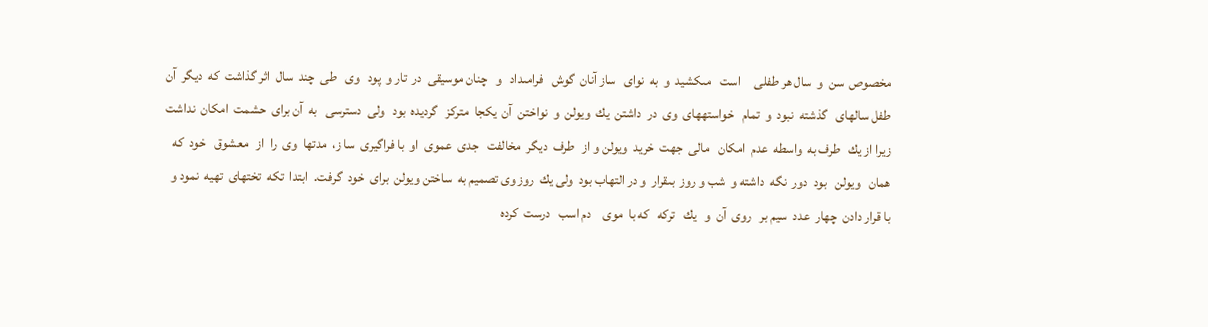مخصوص  سن  و  سال هر طفلى     است   مىكشید  و  به  نواى   ساز آنان  گوش   فرامىداد   و   چنان موسیقى  در  تار و  پود   وى   طى  چند  سال  اثر گذاشت  كه  دیگر  آن  طفل سالهاى   گذشته  نبود  و  تمام   خواستههاى  وى  در  داشتن  یك  ویولن  و  نواختن  آن  یكجا  متركز   گردیده  بود   ولى  دسترسى   به  آن براى  حشمت  امكان  نداشت   زیرا از یك   طرف به  واسطه  عدم  امكان   مالى  جهت  خرید  ویولن و از   طرف  دیگر  مخالفت   جدى  عموى  او  با فراگیرى  سا ز،  مدتها  وى  را  از   معشوق   خود  كه   همان   ویولن   بود  دور  نگه  داشته و  شب و روز  بىقرار  و در التهاب بود  ولى یك  روز وى تصمیم به  ساختن ویولن  براى  خود  گرفت.  ابتدا  تكه  تختهاى  تهیه  نمود و با قرار دادن  چهار  عدد  سیم بر   روى  آن  و   یك   تركه   كه با  موى    دم اسب   درست  كرده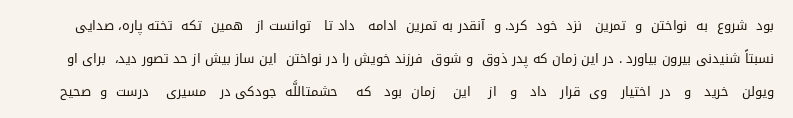بود  شروع  به  نواختن  و  تمرین   نزد  خود  كرد. و  آنقدر به تمرین  ادامه   داد تا   توانست از   همین  تكه  تخته پاره، صدایى نسبتاً شنیدنى بیرون بیاورد . در این زمان كه پدر ذوق  و شوق  فرزند خویش را در نواختن  این ساز بیش از حد تصور دید،  براى او   ویولن   خرید   و   در  اختیار   وى  قرار   داد   و   از    این    زمان  بود   كه    حشمتاللَّه  جودكى در   مسیرى    درست  و  صحیح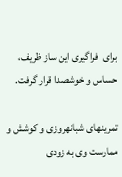براى  فراگیرى این ساز ظریف، حساس و خوشصدا قرار گرفت.

تمرینهاى شبانهروزى و كوشش و ممارست وى به زودى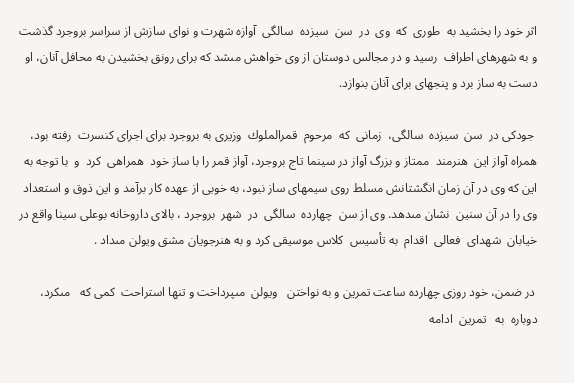اثر خود را بخشید به  طورى  كه  وى  در  سن  سیزده  سالگى  آوازه شهرت و نواى سازش از سراسر بروجرد گذشت و به شهرهاى اطراف  رسید و در مجالس دوستان از وى خواهش مىشد كه براى رونق بخشیدن به محافل آنان، او دست به ساز برد و پنجهاى براى آنان بنوازد.

 جودكى در  سن  سیزده  سالگى،  زمانى  كه  مرحوم  قمرالملوك  وزیرى به بروجرد براى اجراى كنسرت  رفته بود،  همراه آواز این  هنرمند  ممتاز و بزرگ آواز در سینما تاج بروجرد، آواز قمر را با ساز خود  همراهى  كرد  و  با توجه به این كه وى در آن زمان انگشتانش مسلط روى سیمهاى ساز نبود، به خوبى از عهده كار برآمد و این ذوق و استعداد وى را در آن سنین  نشان مىدهد. وى از سن  چهارده  سالگى  در  شهر  بروجرد ، بالاى داروخانه بوعلى سینا واقع در خیابان  شهداى  فعالى  اقدام  به تأسیس  كلاس موسیقى كرد و به هنرجویان مشق ویولن مىداد .

 در ضمن، خود روزى چهارده ساعت تمرین و به نواختن   ویولن  مىپرداخت و تنها استراحت  كمى كه   مىكرد،   دوباره  به   تمرین  ادامه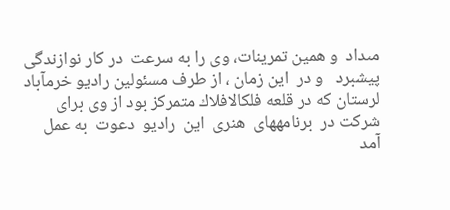مىداد  و همین تمرینات، وى را به سرعت  در كار نوازندگى   پیشبرد   و در  این زمان ، از طرف مسئولین رادیو خرمآباد لرستان كه در قلعه فلكالافلاك متمركز بود از وى براى شركت در  برنامههاى  هنرى  این  رادیو  دعوت  به عمل آمد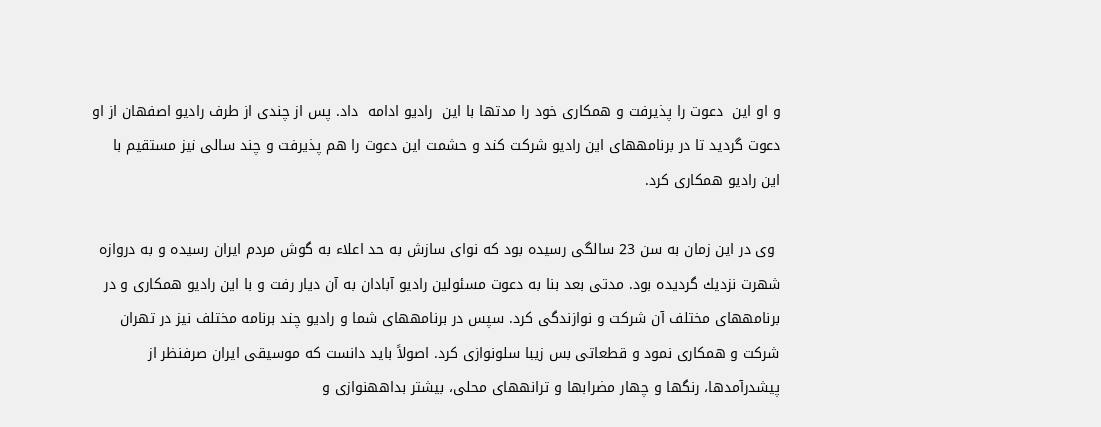و او این  دعوت را پذیرفت و همكارى خود را مدتها با این  رادیو ادامه  داد. پس از چندى از طرف رادیو اصفهان از او دعوت گردید تا در برنامههاى این رادیو شركت كند و حشمت این دعوت را هم پذیرفت و چند سالى نیز مستقیم با این رادیو همكارى كرد.

 وى در این زمان به سن 23 سالگى رسیده بود كه نواى سازش به حد اعلاء به گوش مردم ایران رسیده و به دروازه شهرت نزدیك گردیده بود. مدتى بعد بنا به دعوت مسئولین رادیو آبادان به آن دیار رفت و با این رادیو همكارى و در برنامههاى مختلف آن شركت و نوازندگى كرد. سپس در برنامههاى شما و رادیو چند برنامه مختلف نیز در تهران شركت و همكارى نمود و قطعاتى بس زیبا سلونوازى كرد. اصولاً باید دانست كه موسیقى ایران صرفنظر از پیشدرآمدها، رنگها و چهار مضرابها و ترانههاى محلى، بیشتر بداههنوازى و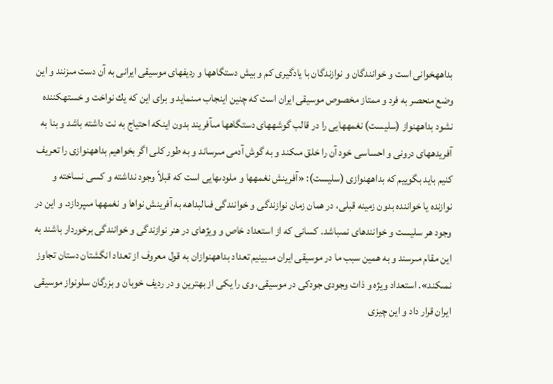بداههخوانى است و خوانندگان و نوازندگان با یادگیرى كم و بیش دستگاهها و ردیفهاى موسیقى ایرانى به آن دست مىزنند و این وضع منحصر به فرد و ممتاز مخصوص موسیقى ایران است كه چنین اینجاب مىنماید و براى این كه یك نواخت و خستهكننده نشود بداههنواز (سلیست) نغمههایى را در قالب گوشههاى دستگاهها مىآفریند بدون اینكه احتیاج به نت داشته باشد و بنا به آفریدههاى درونى و احساسى خود آن را خلق مىكند و به گوش آدمى مىرساند و به طور كلى اگر بخواهیم بداههنوازى را تعریف كنیم باید بگوییم كه بداههنوازى (سلیست): «آفرینش نغمهها و ملودىهایى است كه قبلاً وجود نداشته و كسى نساخته و نوازنده یا خواننده بدون زمینه قبلى، در همان زمان نوازندگى و خوانندگى فىالبداهه به آفرینش نواها و نغمهها مىپردازد. و این در وجود هر سلیست و خوانندهاى نمىباشد. كسانى كه از استعداد خاص و ویژهاى در هنر نوازندگى و خوانندگى برخوردار باشند به این مقام مىرسند و به همین سبب ما در موسیقى ایران مىبینیم تعداد بداههنوازان به قول معروف از تعداد انگشتان دستان تجاوز نمىكند». استعداد ویژه و ذات وجودى جودكى در موسیقى، وى را یكى از بهترین و در ردیف خوبان و بزرگان سلونواز موسیقى ایران قرار داد و این چیزى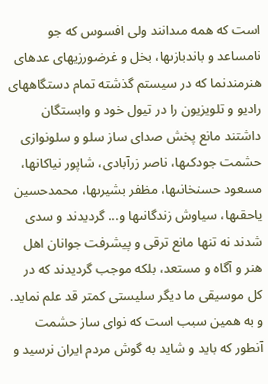است كه همه مىدانند ولى افسوس كه جو نامساعد و باندبازىها، بخل و غرضورزیهاى عدهاى هنرمندنما كه در سیستم گذشته تمام دستگاههاى رادیو و تلویزیون را در تیول خود و وابستگان داشتند مانع پخش صداى ساز سلو و سلونوازى حشمت جودكىها، ناصر زرآبادى، شاپور نیاكانها، مسعود حسنخانىها، مظفر بشیرىها، محمدحسین یاحقىها، سیاوش زندگانىها و... گردیدند و سدى شدند نه تنها مانع ترقى و پیشرفت جوانان اهل هنر و آگاه و مستعد، بلكه موجب گردیدند كه در كل موسیقى ما دیگر سلیستى كمتر قد علم نماید. و به همین سبب است كه نواى ساز حشمت آنطور كه باید و شاید به گوش مردم ایران نرسید و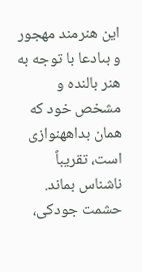این هنرمند مهجور و بىادعا با توجه به هنر بالنده و مشخص خود كه همان بداههنوازى است، تقریباً ناشناس بماند. حشمت جودكى،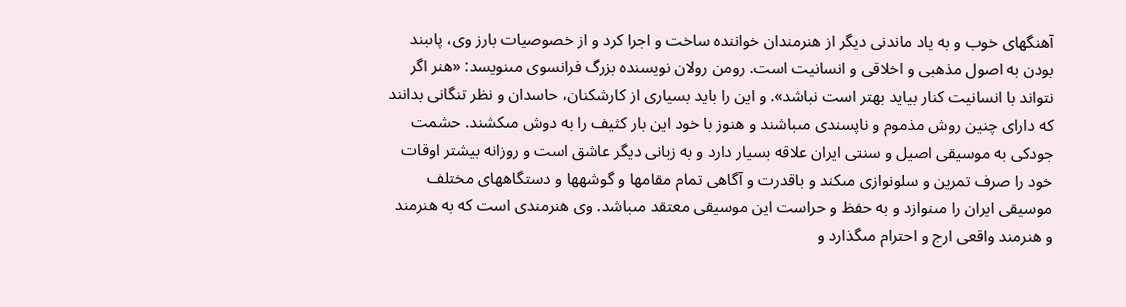آهنگهاى خوب و به یاد ماندنى دیگر از هنرمندان خواننده ساخت و اجرا كرد و از خصوصیات بارز وى، پاىبند بودن به اصول مذهبى و اخلاقى و انسانیت است. رومن رولان نویسنده بزرگ فرانسوى مىنویسد: «هنر اگر نتواند با انسانیت كنار بیاید بهتر است نباشد». و این را باید بسیارى از كارشكنان، حاسدان و نظر تنگانى بدانند كه داراى چنین روش مذموم و ناپسندى مىباشند و هنوز با خود این بار كثیف را به دوش مىكشند. حشمت جودكى به موسیقى اصیل و سنتى ایران علاقه بسیار دارد و به زبانى دیگر عاشق است و روزانه بیشتر اوقات خود را صرف تمرین و سلونوازى مىكند و باقدرت و آگاهى تمام مقامها و گوشهها و دستگاههاى مختلف موسیقى ایران را مىنوازد و به حفظ و حراست این موسیقى معتقد مىباشد. وى هنرمندى است كه به هنرمند و هنرمند واقعى ارج و احترام مىگذارد و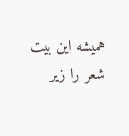همیشه این بیت شعر را زیر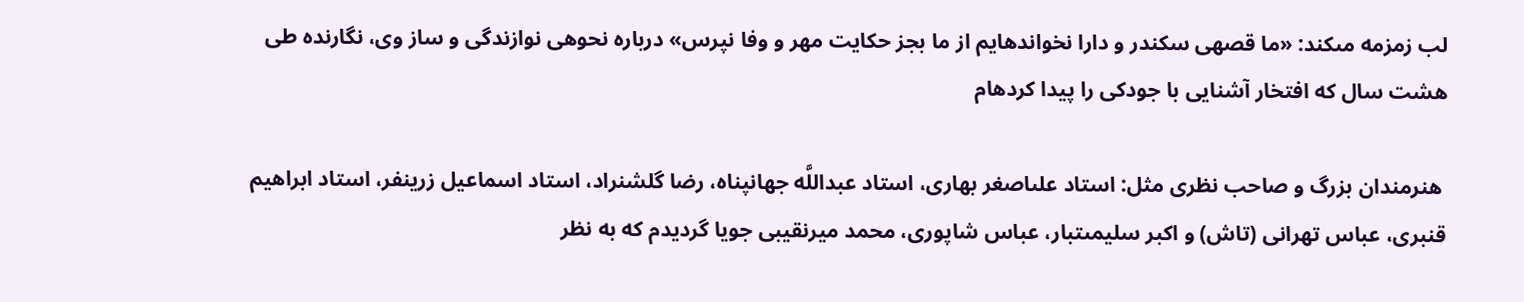لب زمزمه مىكند: «ما قصهى سكندر و دارا نخواندهایم از ما بجز حكایت مهر و وفا نپرس» درباره نحوهى نوازندگى و ساز وى، نگارنده طى هشت سال كه افتخار آشنایى با جودكى را پیدا كردهام

 هنرمندان بزرگ و صاحب نظرى مثل: استاد علىاصغر بهارى، استاد عبداللَّه جهانپناه، رضا گلشنراد، استاد اسماعیل زرینفر، استاد ابراهیم قنبرى، عباس تهرانى (تاش) و اكبر سلیمىتبار، عباس شاپورى، محمد میرنقیبى جویا گردیدم كه به نظر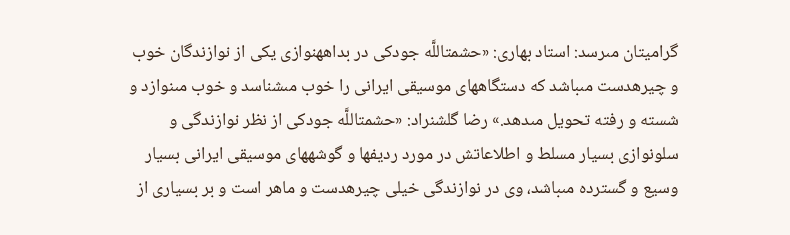گرامیتان مىرسد: استاد بهارى: «حشمتاللَّه جودكى در بداههنوازى یكى از نوازندگان خوب و چیرهدست مىباشد كه دستگاههاى موسیقى ایرانى را خوب مىشناسد و خوب مىنوازد و شسته و رفته تحویل مىدهد.» رضا گلشنراد: «حشمتاللَّه جودكى از نظر نوازندگى و سلونوازى بسیار مسلط و اطلاعاتش در مورد ردیفها و گوشههاى موسیقى ایرانى بسیار وسیع و گسترده مىباشد، وى در نوازندگى خیلى چیرهدست و ماهر است و بر بسیارى از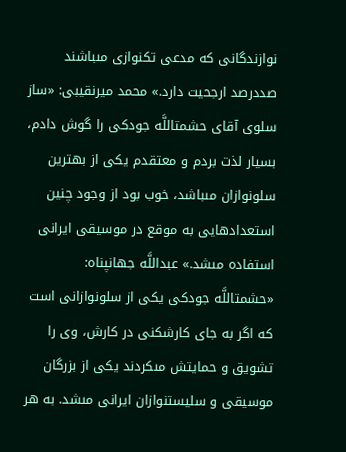نوازندگانى كه مدعى تكنوازى مىباشند صددرصد ارجحیت دارد.» محمد میرنقیبى: «ساز سلوى آقاى حشمتاللَّه جودكى را گوش دادم، بسیار لذت بردم و معتقدم یكى از بهترین سلونوازان مىباشد، خوب بود از وجود چنین استعدادهایى به موقع در موسیقى ایرانى استفاده مىشد.» عبداللَّه جهانپناه: «حشمتاللَّه جودكى یكى از سلونوازانى است كه اگر به جاى كارشكنى در كارش، وى را تشویق و حمایتش مىكردند یكى از بزرگان موسیقى و سلیستنوازان ایرانى مىشد. به هر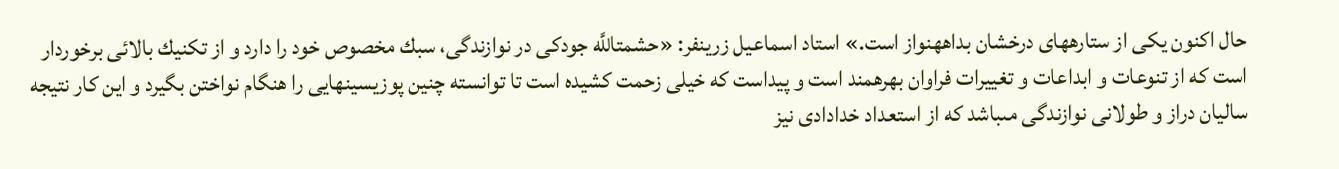حال اكنون یكى از ستارههاى درخشان بداههنواز است.» استاد اسماعیل زرینفر: «حشمتاللَّه جودكى در نوازندگى، سبك مخصوص خود را دارد و از تكنیك بالائى برخوردار است كه از تنوعات و ابداعات و تغییرات فراوان بهرهمند است و پیداست كه خیلى زحمت كشیده است تا توانسته چنین پوزیسینهایى را هنگام نواختن بگیرد و این كار نتیجه سالیان دراز و طولانى نوازندگى مىباشد كه از استعداد خدادادى نیز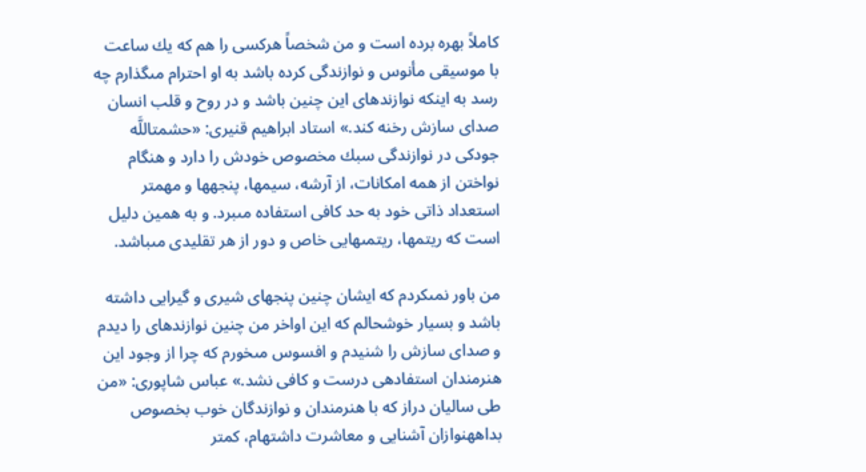كاملاً بهره برده است و من شخصاً هركسى را هم كه یك ساعت با موسیقى مأنوس و نوازندگى كرده باشد به او احترام مىگذارم چه رسد به اینكه نوازندهاى این چنین باشد و در روح و قلب انسان صداى سازش رخنه كند.» استاد ابراهیم قنیرى: «حشمتاللَّه جودكى در نوازندگى سبك مخصوص خودش را دارد و هنگام نواختن از همه امكانات، از آرشه، سیمها، پنجهها و مهمتر استعداد ذاتى خود به حد كافى استفاده مىبرد. و به همین دلیل است كه ریتمها، ریتمىهایى خاص و دور از هر تقلیدى مىباشد.

من باور نمىكردم كه ایشان چنین پنجهاى شیرى و گیرایى داشته باشد و بسیار خوشحالم كه این اواخر من چنین نوازندهاى را دیدم و صداى سازش را شنیدم و افسوس مىخورم كه چرا از وجود این هنرمندان استفادهى درست و كافى نشد.» عباس شاپورى: «من طى سالیان دراز كه با هنرمندان و نوازندگان خوب بخصوص بداههنوازان آشنایى و معاشرت داشتهام، كمتر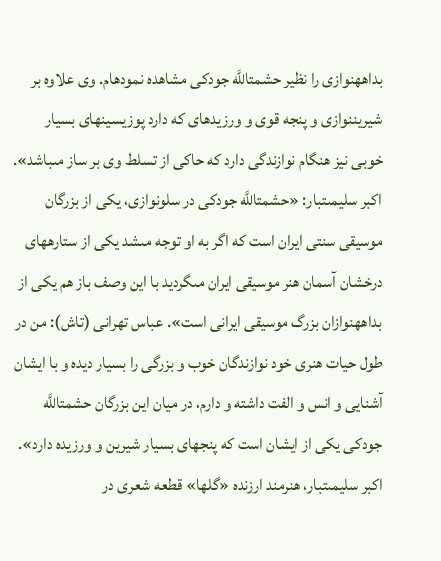بداههنوازى را نظیر حشمتاللَّه جودكى مشاهده نمودهام. وى علاوه بر شیریننوازى و پنجه قوى و ورزیدهاى كه دارد پوزیسینهاى بسیار خوبى نیز هنگام نوازندگى دارد كه حاكى از تسلط وى بر ساز مىباشد». اكبر سلیمىتبار: «حشمتاللَّه جودكى در سلونوازى، یكى از بزرگان موسیقى سنتى ایران است كه اگر به او توجه مىشد یكى از ستارههاى درخشان آسمان هنر موسیقى ایران مىگردید با این وصف باز هم یكى از بداههنوازان بزرگ موسیقى ایرانى است». عباس تهرانى (تاش): من در طول حیات هنرى خود نوازندگان خوب و بزرگى را بسیار دیده و با ایشان آشنایى و انس و الفت داشته و دارم، در میان این بزرگان حشمتاللَّه جودكى یكى از ایشان است كه پنجهاى بسیار شیرین و ورزیده دارد». اكبر سلیمىتبار، هنرمند ارزنده «گلها» قطعه شعرى در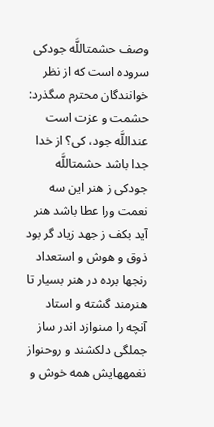وصف حشمتاللَّه جودكى سروده است كه از نظر خوانندگان محترم مىگذرد: حشمت و عزت است عنداللَّه جود، كى؟ از خدا جدا باشد حشمتاللَّه جودكى ز هنر این سه نعمت ورا عطا باشد هنر آید بكف ز جهد زیاد گر بود ذوق و هوش و استعداد رنجها برده در هنر بسیار تا هنرمند گشته و استاد آنچه را مىنوازد اندر ساز جملگى دلكشند و روحنواز نغمههایش همه خوش و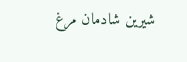شیرین شادمان مرغ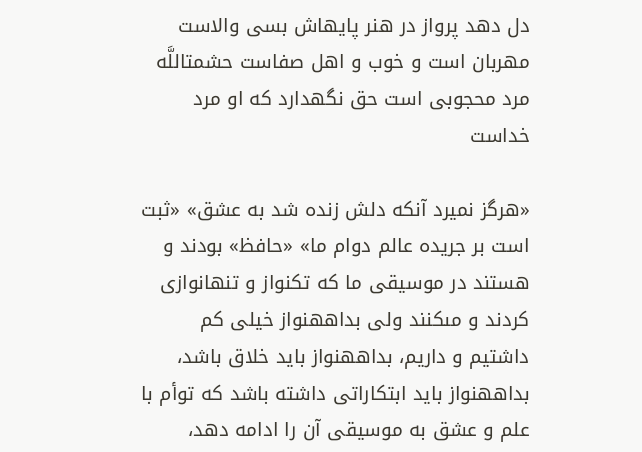دل دهد پرواز در هنر پایهاش بسى والاست مهربان است و خوب و اهل صفاست حشمتاللَّه مرد محجوبى است حق نگهدارد كه او مرد خداست

«هرگز نمیرد آنكه دلش زنده شد به عشق» «ثبت است بر جریده عالم دوام ما» «حافظ» بودند و هستند در موسیقى ما كه تكنواز و تنهانوازى كردند و مىكنند ولى بداههنواز خیلى كم داشتیم و داریم، بداههنواز باید خلاق باشد، بداههنواز باید ابتكاراتى داشته باشد كه توأم با علم و عشق به موسیقى آن را ادامه دهد،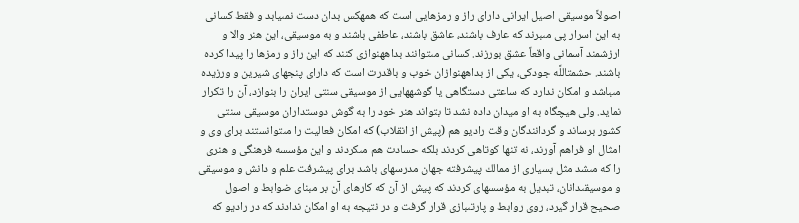اصولاً موسیقى اصیل ایرانى داراى راز و رمزهایى است كه همهكس بدان دست نمىیابد و فقط كسانى به این اسرار پى مىبرند كه عارف باشند، عاشق باشند، عاطفى باشند و به موسیقى، این هنر والا و ارزشمند آسمانى واقعاً عشق بورزند. كسانى مىتوانند بداههنوازى كنند كه این راز و رمزها را پیدا كرده باشند. حشمتاللَّه جودكى، یكى از بداههنوازان خوب و باقدرت است كه داراى پنجهاى شیرین و ورزیده مىباشد و امكان ندارد كه ساعتى دستگاهى یا گوشههایى از موسیقى سنتى ایران را بنوازد، آن را تكرار نماید. ولى هیچگاه به او میدان داده نشد تا بتواند هنر خود را به گوش دوستداران موسیقى سنتى كشور برساند و گردانندگان وقت رادیو هم (پیش از انقلاب) كه امكان فعالیت را مىتوانستند براى وى و امثال او فراهم آورند، نه تنها كوتاهى كردند بلكه حسادت هم مىكردند و این مؤسسه فرهنگى و هنرى را كه مىشد مثل بسیارى از ممالك پیشرفته جهان مدرسهاى باشد براى پیشرفت علم و دانش و موسیقى و موسیقىدانان، تبدیل به مؤسسهاى كردند كه پیش از آن كه كارهاى آن بر مبناى ضوابط و اصول صحیح قرار گیرد، روى روابط و پارتىبازى قرار گرفت و در نتیجه به او امكان ندادند كه در رادیو كه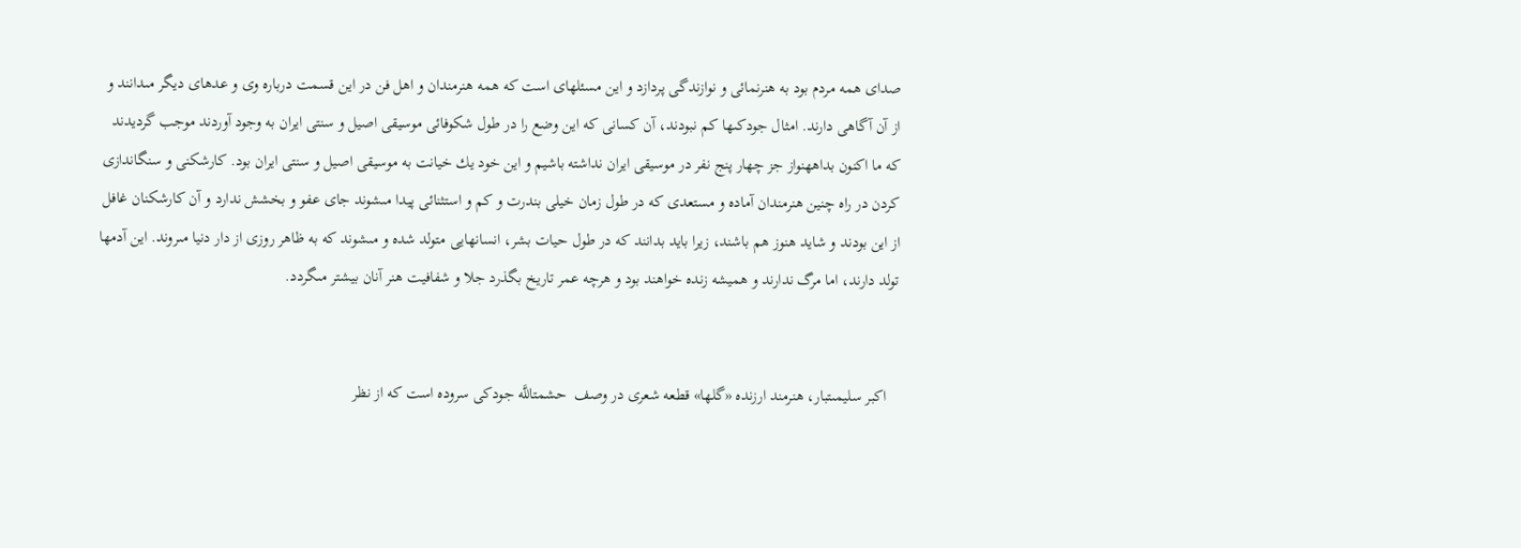صداى همه مردم بود به هنرنمائى و نوازندگى پردازد و این مسئلهاى است كه همه هنرمندان و اهل فن در این قسمت درباره وى و عدهاى دیگر مىدانند و از آن آگاهى دارند. امثال جودكىها كم نبودند، آن كسانى كه این وضع را در طول شكوفائى موسیقى اصیل و سنتى ایران به وجود آوردند موجب گردیدند كه ما اكنون بداههنواز جز چهار پنج نفر در موسیقى ایران نداشته باشیم و این خود یك خیانت به موسیقى اصیل و سنتى ایران بود. كارشكنى و سنگاندازى كردن در راه چنین هنرمندان آماده و مستعدى كه در طول زمان خیلى بندرت و كم و استثنائى پیدا مىشوند جاى عفو و بخشش ندارد و آن كارشكنان غافل از این بودند و شاید هنوز هم باشند، زیرا باید بدانند كه در طول حیات بشر، انسانهایى متولد شده و مىشوند كه به ظاهر روزى از دار دنیا مىروند. این آدمها تولد دارند، اما مرگ ندارند و همیشه زنده خواهند بود و هرچه عمر تاریخ بگذرد جلا و شفافیت هنر آنان بیشتر مىگردد.


   اكبر سليمىتبار، هنرمند ارزنده «گلها» قطعه شعرى در وصف  حشمتاللَّه جودكى سروده است كه از نظر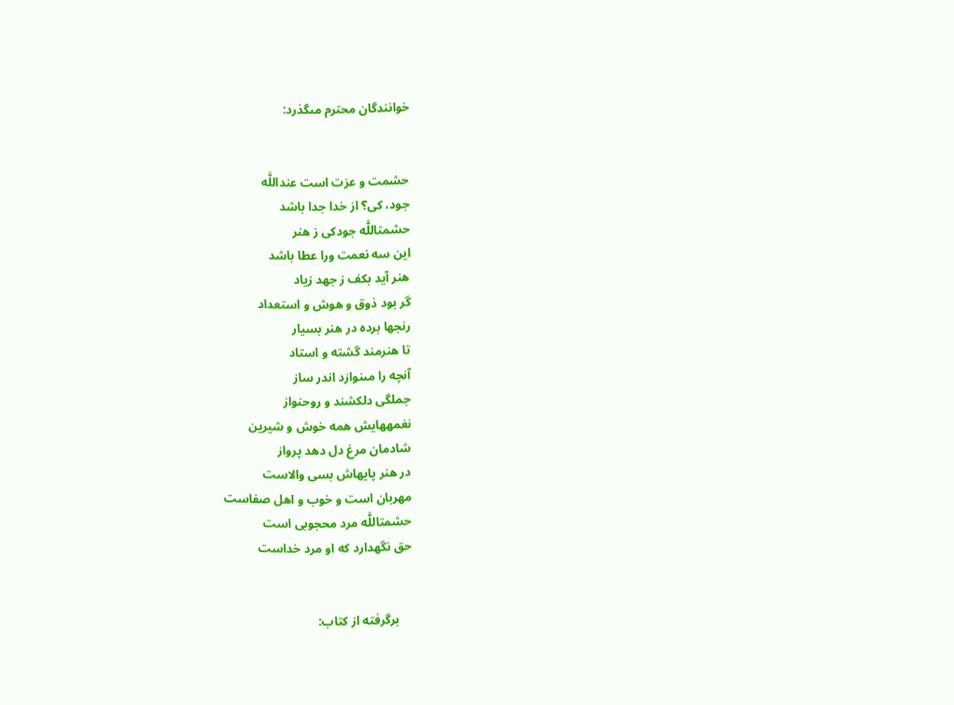خوانندگان محترم مىگذرد:


حشمت و عزت است عنداللَّه
جود، كى؟ از خدا جدا باشد
حشمتاللَّه جودكى ز هنر
اين سه نعمت ورا عطا باشد
هنر آيد بكف ز جهد زياد
گر بود ذوق و هوش و استعداد
رنجها برده در هنر بسيار
تا هنرمند گشته و استاد
آنچه را مىنوازد اندر ساز
جملگى دلكشند و روحنواز
نغمههايش همه خوش و شيرين
شادمان مرغ دل دهد پرواز
در هنر پايهاش بسى والاست
مهربان است و خوب و اهل صفاست
حشمتاللَّه مرد محجوبى است
حق نگهدارد كه او مرد خداست


    برگرفته از کتاب: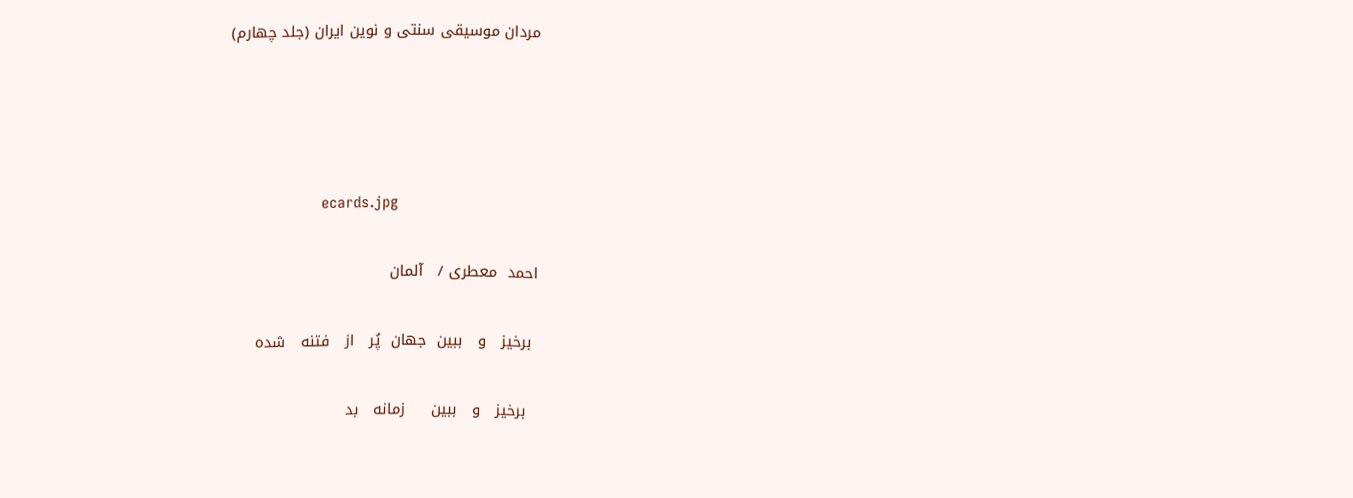مردان موسیقی سنتی و نوین ایران (جلد چهارم)




                       ecards.jpg

احمد  معطری /   آلمان

 برخیز   و   ببین  جهان  پُر   از   فتنه   شده

  برخیز   و   ببین     زمانه   بد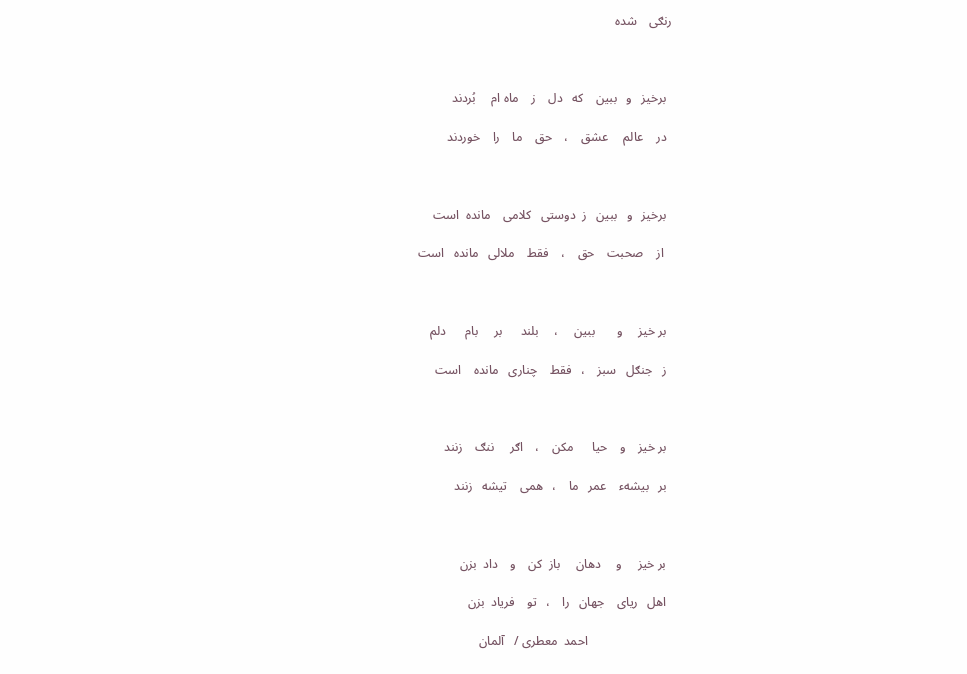رنګی    شده



  برخیز   و   ببین    که   دل    ز    ماه ام     بُردند

  در    عالم     عشق    ،    حق    ما    را    خوردند



  برخیز   و   ببین   ز  دوستی   کلامی    مانده  است

   از    صحبت    حق    ،    فقط    ملالی   مانده   است



  بر خیز     و       ببین     ،     بلند      بر     بام      دلم

  ز   جنګل   سبز    ،   فقط    چناری   مانده    است



  بر خیز    و    حیا      مکن    ،    اګر     ننګ    زنند

  بر   بیشهء    عمر   ما    ،   همی    تیشه   زنند



  بر خیز     و     دهان     باز  کن    و    داد  بزن

  اهل   ریای    جهان   را    ،   تو    فریاد  بزن

                           احمد  معطری /   آلمان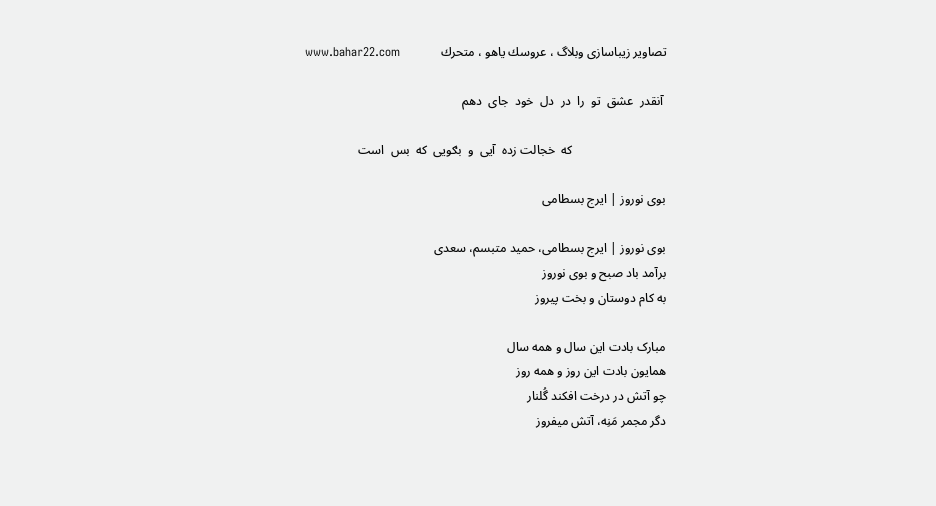تصاوير زيباسازی وبلاگ ، عروسك ياهو ، متحرك             www.bahar22.com

 آنقدر  عشق  تو  را  در  دل  خود  جای  دهم

                              که  خجالت زده  آیی  و  بګویی  که  بس  است

بوی نوروز | ایرج بسطامی

بوی نوروز | ایرج بسطامی، حمید متبسم، سعدی
برآمد باد صبح و بوی نوروز
به کام دوستان و بخت پیروز

مبارک بادت این سال و همه سال
همایون بادت این روز و همه روز
چو آتش در درخت افکند گُلنار
دگر مجمر مَنِه، آتش میفروز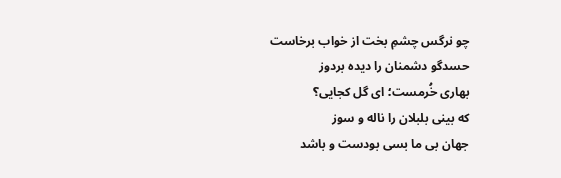چو نرگس چشمِ بخت از خواب برخاست
حسدگو دشمنان را دیده بردوز
بهاری خُرمست؛ ای گل کجایی؟
که بینی بلبلان را ناله و سوز
جهان بی ما بسی بودست و باشد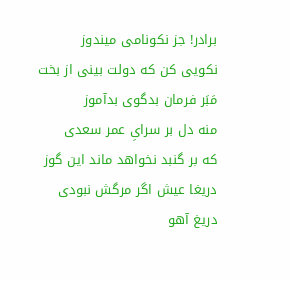برادر! جز نکونامی میندوز
نکویی کن که دولت بینی از بخت
مَبَر فرمان بدگوی بدآموز
منه دل بر سرایِ عمر سعدی
که بر گنبد نخواهد ماند این گوز
دریغا عیش اگر مرگش نبودی
دریغ آهو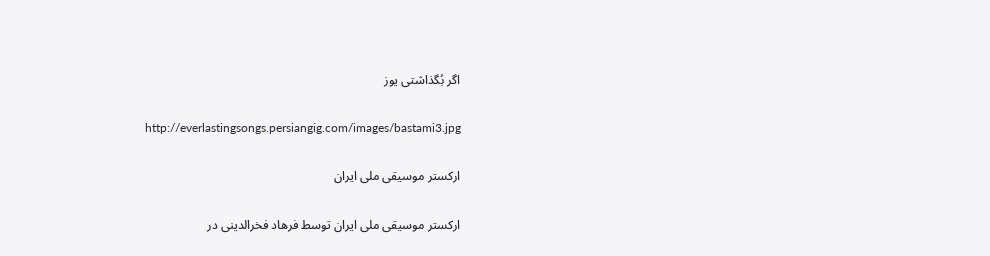اگر بُگذاشتی یوز

http://everlastingsongs.persiangig.com/images/bastami3.jpg

ارکستر موسیقی ملی ایران

ارکستر موسیقی ملی ایران توسط فرهاد فخرالدینی در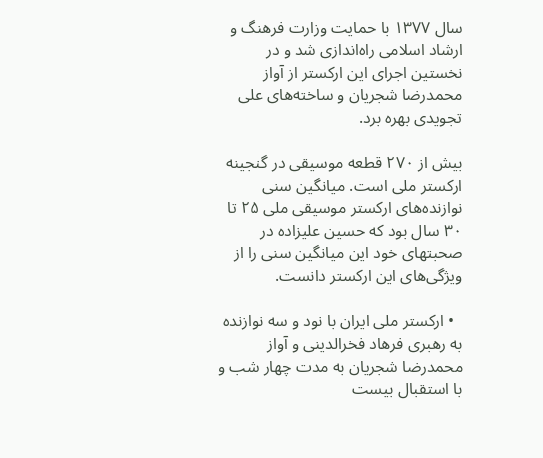سال ۱۳۷۷ با حمایت وزارت فرهنگ و ارشاد اسلامی راه‌اندازی شد و در نخستین اجرای این ارکستر از آواز محمدرضا شجریان و ساخته‌های علی تجویدی بهره برد.

بیش از ۲۷۰ قطعه موسیقی در گنجینه ارکستر ملی است. میانگین سنی نوازنده‌های ارکستر موسیقی ملی ۲۵ تا ۳۰ سال بود که حسین علیزاده در صحبتهای خود این میانگین سنی را از ویژگی‌های این ارکستر دانست.

  • ارکستر ملی ایران با نود و سه نوازنده به رهبری فرهاد فخرالدینی و آواز محمدرضا شجریان به مدت چهار شب و با استقبال بیست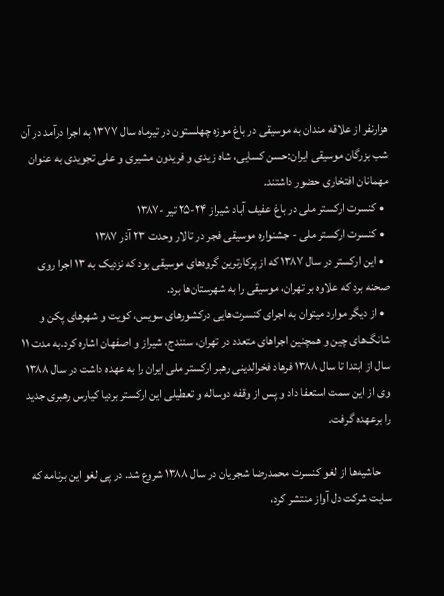هزارنفر از علاقه مندان به موسیقی در باغ موزه چهلستون در تیرماه سال ۱۳۷۷ به اجرا درآمد در آن شب بزرگان موسیقی ایران:حسن کسایی، شاه زیدی و فریدون مشیری و علی تجویدی به عنوان مهمانان افتخاری حضور داشتند.
  • کنسرت ارکستر ملی در باغ عفیف آباد شیراز ۲۴-۲۵ تیر -۱۳۸۷
  • کنسرت ارکستر ملی - جشنواره موسیقی فجر در تالار وحدت ۲۳ آذر ۱۳۸۷
  • این ارکستر در سال ۱۳۸۷ که از پرکارترین گروه‌های موسیقی بود که نزدیک به ۱۳ اجرا روی صحنه برد که علاوه بر تهران، موسیقی را به شهرستان‌ها برد.
  • از دیگر موارد میتوان به اجرای کنسرت‌هایی درکشورهای سویس، کویت و شهرهای پکن و شانگ‌های چین و همچنین اجراهای متعدد در تهران، سنندج، شیراز و اصفهان اشاره کرد.به مدت ۱۱ سال از ابتدا تا سال ۱۳۸۸ فرهاد فخرالدینی رهبر ارکستر ملی ایران را به عهده داشت در سال ۱۳۸۸ وی از این سمت استعفا داد و پس از وقفه دوساله و تعطیلی این ارکستر بردیا کیارس رهبری جدید را برعهده گرفت.

    حاشیه‌ها از لغو کنسرت محمدرضا شجریان در سال ۱۳۸۸ شروع شد. در پی لغو این برنامه که سایت شرکت دل آواز منتشر کرد،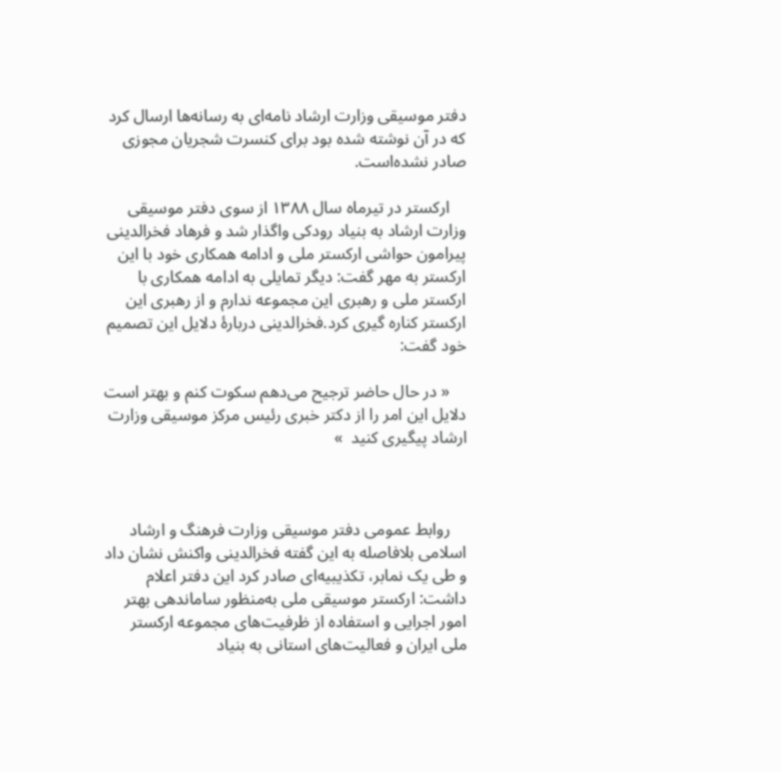دفتر موسیقی وزارت ارشاد نامه‌ای به رسانه‌ها ارسال کرد که در آن نوشته شده بود برای کنسرت شجریان مجوزی صادر نشده‌است.

    ارکستر در تیرماه سال ۱۳۸۸ از سوی دفتر موسیقی وزارت ارشاد به بنیاد رودکی واگذار شد و فرهاد فخرالدینی پیرامون حواشی ارکستر ملی و ادامه همکاری خود با این ارکستر به مهر گفت: دیگر تمایلی به ادامه همکاری با ارکستر ملی و رهبری این مجموعه ندارم و از رهبری این ارکستر کناره گیری کرد.فخرالدینی دربارهٔ دلایل این تصمیم خود گفت:

    « در حال حاضر ترجیح می‌دهم سکوت کنم و بهتر است دلایل این امر را از دکتر خبری رئیس مرکز موسیقی وزارت ارشاد پیگیری کنید  »



    روابط عمومی دفتر موسیقی وزارت فرهنگ و ارشاد اسلامی بلافاصله به این گفته فخرالدینی واکنش نشان داد و طی یک نمابر، تکذیبیه‌ای صادر کرد این دفتر اعلام داشت: ارکستر موسیقی ملی به‌منظور ساماندهی بهتر امور اجرایی و استفاده از ظرفیت‌های مجموعه ارکستر ملی ایران و فعالیت‌های استانی به بنیاد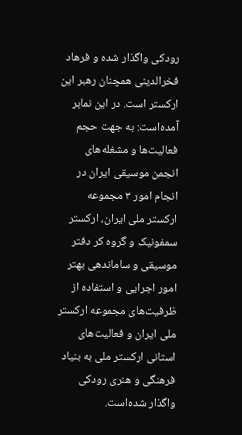رودکی واگذار شده و فرهاد فخرالدینی همچنان رهبر این ارکستر است. در این نمابر آمده‌است: به جهت حجم فعالیت‌ها و مشغله‌های انجمن موسیقی ایران در انجام امور ۳ مجموعه ارکستر ملی ایران، ارکستر سمفونیک و گروه کر دفتر موسیقی و ساماندهی بهتر امور اجرایی و استفاده از ظرفیت‌های مجموعه ارکستر ملی ایران و فعالیت‌های استانی ارکستر ملی به بنیاد فرهنگی و هنری رودکی واگذار شده‌است.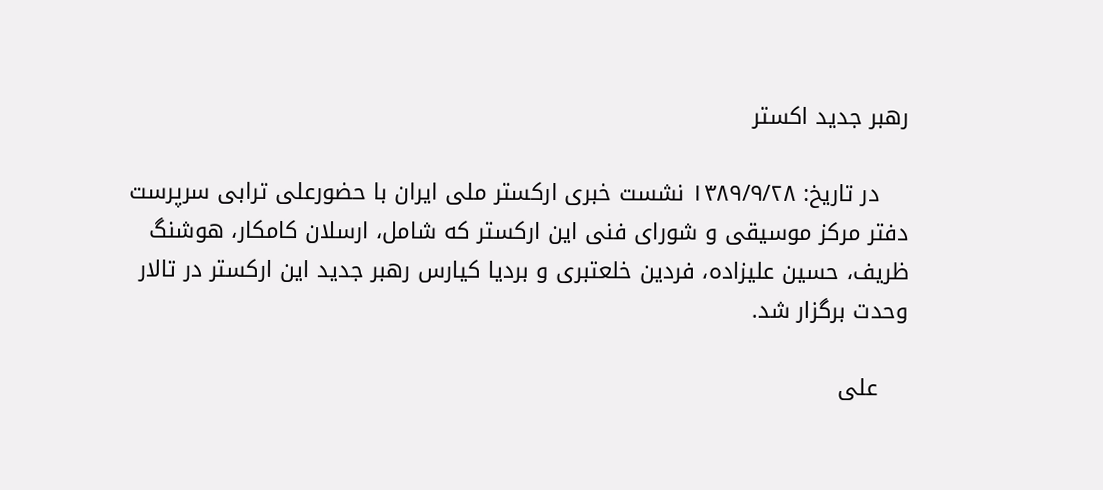رهبر جدید اکستر

    در تاریخ: ۱۳۸۹/۹/۲۸ نشست خبری ارکستر ملی ایران با حضورعلی ترابی سرپرست دفتر مرکز موسیقی و شورای فنی این ارکستر که شامل، ارسلان کامکار، هوشنگ ظریف، حسین علیزاده، فردین خلعتبری و بردیا کیارس رهبر جدید این ارکستر در تالار وحدت برگزار شد.

    علی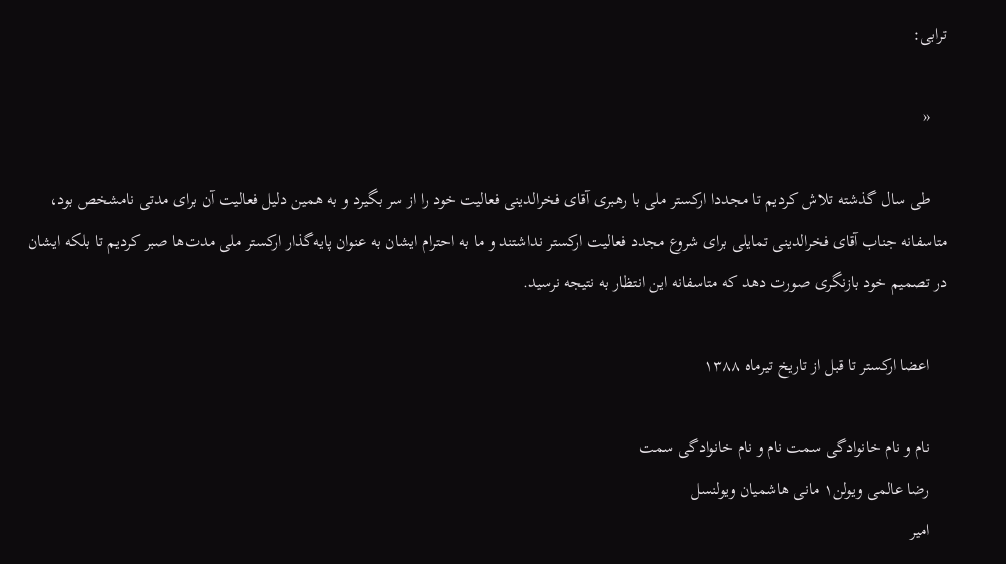ترابی:

    «

    طی سال گذشته تلاش کردیم تا مجددا ارکستر ملی با رهبری آقای فخرالدینی فعالیت خود را از سر بگیرد و به همین دلیل فعالیت آن برای مدتی نامشخص بود، متاسفانه جناب آقای فخرالدینی تمایلی برای شروع مجدد فعالیت ارکستر نداشتند و ما به احترام ایشان به عنوان پایه‌گذار ارکستر ملی مدت‌ها صبر کردیم تا بلکه ایشان در تصمیم خود بازنگری صورت دهد که متاسفانه این انتظار به نتیجه نرسید.

    اعضا ارکستر تا قبل از تاریخ تیرماه ۱۳۸۸

    نام و نام خانوادگی سمت نام و نام خانوادگی سمت
    رضا عالمی ویولن۱ مانی هاشمیان ویولنسل
    امیر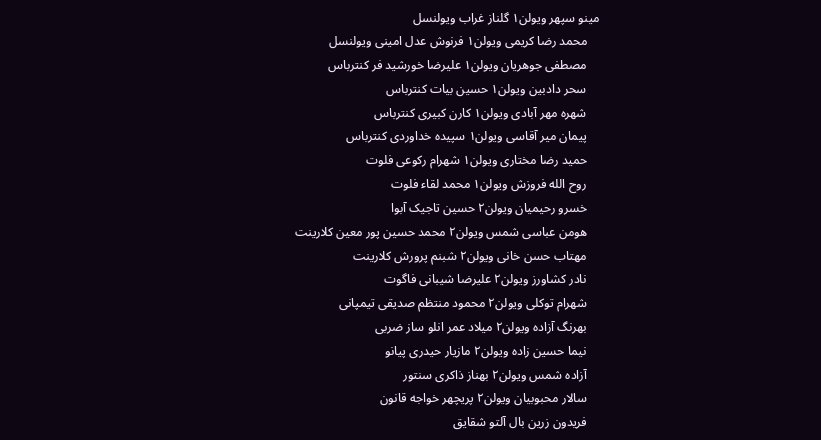مینو سپهر ویولن۱ گلناز غراب ویولنسل
    محمد رضا کریمی ویولن۱ فرنوش عدل امینی ویولنسل
    مصطفی جوهریان ویولن۱ علیرضا خورشید فر کنترباس
    سحر دادبین ویولن۱ حسین بیات کنترباس
    شهره مهر آبادی ویولن۱ کارن کبیری کنترباس
    پیمان میر آقاسی ویولن۱ سپیده خداوردی کنترباس
    حمید رضا مختاری ویولن۱ شهرام رکوعی فلوت
    روح الله فروزش ویولن۱ محمد لقاء فلوت
    خسرو رحیمیان ویولن۲ حسین تاجیک آبوا
    هومن عباسی شمس ویولن۲ محمد حسین پور معین کلارینت
    مهتاب حسن خانی ویولن۲ شبنم پرورش کلارینت
    نادر کشاورز ویولن۲ علیرضا شیبانی فاگوت
    شهرام توکلی ویولن۲ محمود منتظم صدیقی تیمپانی
    بهرنگ آزاده ویولن۲ میلاد عمر انلو ساز ضربی
    نیما حسین زاده ویولن۲ مازیار حیدری پیانو
    آزاده شمس ویولن۲ بهناز ذاکری سنتور
    سالار محبوبیان ویولن۲ پریچهر خواجه قانون
    فریدون زرین بال آلتو شقایق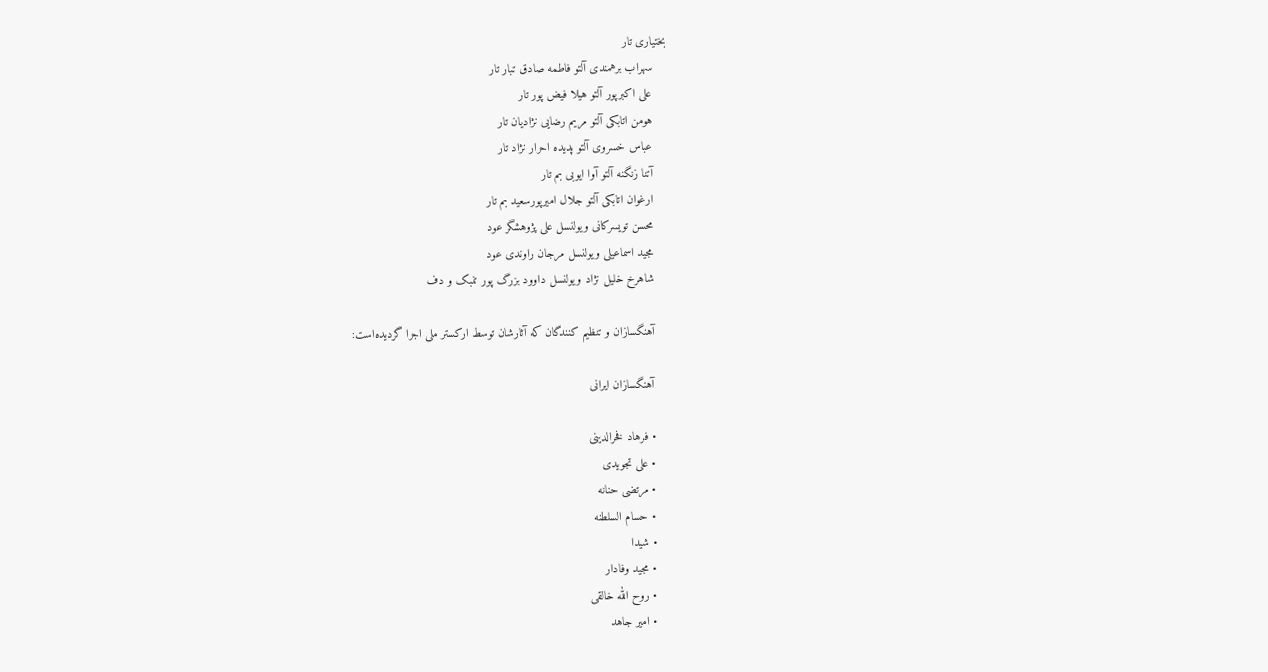بختیاری تار
    سهراب برهمندی آلتو فاطمه صادق تبار تار
    علی اکبرپور آلتو هیلا فیض پور تار
    هومن اتابکی آلتو مریم رضایی نژادیان تار
    عباس خسروی آلتو پدیده احرار نژاد تار
    آتنا زنگنه آلتو آوا ایوبی بم تار
    ارغوان اتابکی آلتو جلال امیرپورسعید بم تار
    محسن تویسرکانی ویولنسل علی پژوهشگر عود
    مجید اسماعیلی ویولنسل مرجان راوندی عود
    شاهرخ خلیل نژاد ویولنسل داوود بزرگ پور تنبک و دف

    آهنگسازان و تنظیم کنندگان که آثارشان توسط ارکستر ملی اجرا گردیده‌است:

    آهنگسازان ایرانی

    • فرهاد فخرالدینی
    • علی تجویدی
    • مرتضی حنانه
    • حسام السلطنه
    • شیدا
    • مجید وفادار
    • روح الله خالقی
    • امیر جاهد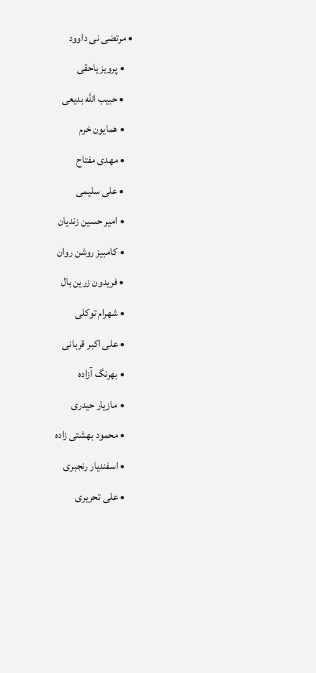• مرتضی نی داوود
    • پرویز یاحقی
    • حبیب الله بدیعی
    • همایون خرم
    • مهدی مفتاح
    • علی سلیمی
    • امیر حسین زندیان
    • کامبیز روشن روان
    • فریدون زرین بال
    • شهرام توکلی
    • علی اکبر قربانی
    • بهرنگ آزاده
    • مازیار حیدری
    • محمود بهشتی زاده
    • اسفندیار رنجبری
    • علی تحریری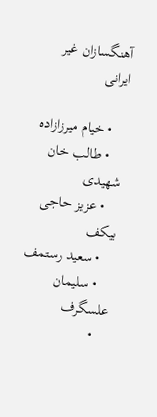آهنگسازان غیر ایرانی

    • خیام میرزازاده
    • طالب خان شهیدی
    • عزیز حاجی بیکف
    • سعید رستمف
    • سلیمان علسگرف
    •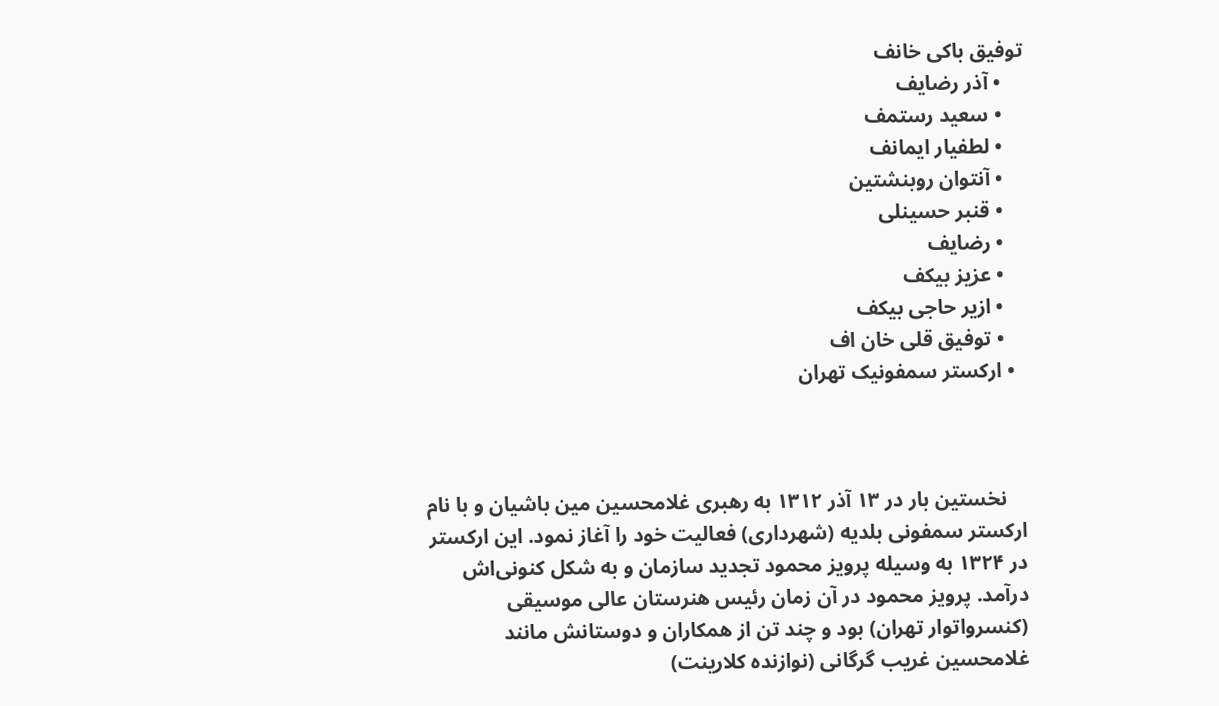توفیق باکی خانف
    • آذر رضایف
    • سعید رستمف
    • لطفیار ایمانف
    • آنتوان روبنشتین
    • قنبر حسینلی
    • رضایف
    • عزیز بیکف
    • ازیر حاجی بیکف
    • توفیق قلی خان اف
  • ارکستر سمفونیک تهران



    نخستین بار در ۱۳ آذر ۱۳۱۲ به رهبری غلامحسین مین باشیان و با نام ارکستر سمفونی بلدیه (شهرداری) فعالیت خود را آغاز نمود. این ارکستر در ۱۳۲۴ به وسیله پرویز محمود تجدید سازمان و به شکل کنونی‌اش درآمد. پرویز محمود در آن زمان رئیس هنرستان عالی موسیقی (کنسرواتوار تهران) بود و چند تن از همکاران و دوستانش مانند غلامحسین غریب گرگانی (نوازنده کلارینت)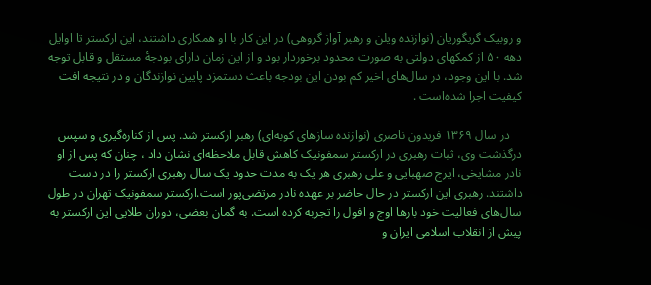و روبیک گریگوریان (نوازنده ویلن و رهبر آواز گروهی) در این کار با او همکاری داشتند، این ارکستر تا اوایل دهه ۵۰ از کمکهای دولتی به صورت محدود برخوردار بود و از این زمان دارای بودجهٔ مستقل و قابل توجه شد. با این وجود، در سال‌های اخیر کم بودن این بودجه باعث دستمزد پایین نوازندگان و در نتیجه افت کیفیت اجرا شده‌است .

    در سال ۱۳۶۹ فریدون ناصری (نوازنده سازهای کوبه‌ای) رهبر ارکستر شد. پس از کناره‌گیری و سپس درگذشت وی، ثبات رهبری در ارکستر سمفونیک کاهش قابل ملاحظه‌ای نشان داد ، چنان که پس از او نادر مشایخی، ایرج صهبایی و علی رهبری هر یک به مدت حدود یک سال رهبری ارکستر را در دست داشتند. رهبری این ارکستر در حال حاضر بر عهده نادر مرتضی‌پور است.ارکستر سمفونیک تهران در طول سال‌های فعالیت خود بارها اوج و افول را تجربه کرده است. به گمان بعضی، دوران طلایی این ارکستر به پیش از انقلاب اسلامی ایران و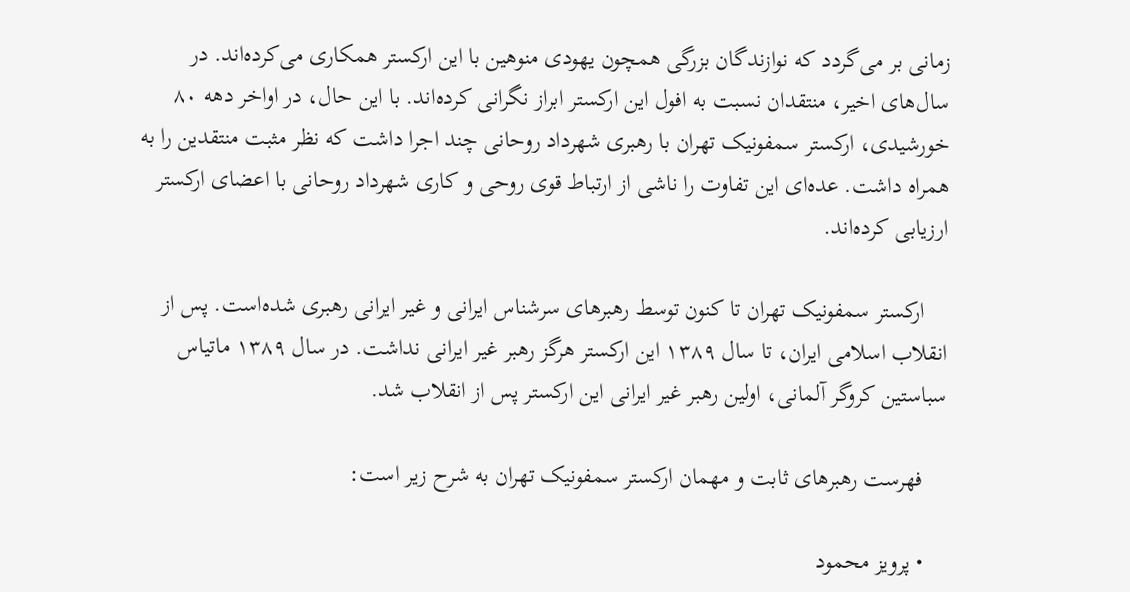زمانی بر می‌گردد که نوازندگان بزرگی همچون یهودی منوهین با این ارکستر همکاری می‌کرده‌اند. در سال‌های اخیر، منتقدان نسبت به افول این ارکستر ابراز نگرانی کرده‌اند. با این حال، در اواخر دهه ۸۰ خورشیدی، ارکستر سمفونیک تهران با رهبری شهرداد روحانی چند اجرا داشت که نظر مثبت منتقدین را به همراه داشت. عده‌ای این تفاوت را ناشی از ارتباط قوی روحی و کاری شهرداد روحانی با اعضای ارکستر ارزیابی کرده‌اند.

    ارکستر سمفونیک تهران تا کنون توسط رهبرهای سرشناس ایرانی و غیر ایرانی رهبری شده‌است. پس از انقلاب اسلامی ایران، تا سال ۱۳۸۹ این ارکستر هرگز رهبر غیر ایرانی نداشت. در سال ۱۳۸۹ ماتیاس سباستین کروگر آلمانی، اولین رهبر غیر ایرانی این ارکستر پس از انقلاب شد.

    فهرست رهبرهای ثابت و مهمان ارکستر سمفونیک تهران به شرح زیر است:

    • پرویز محمود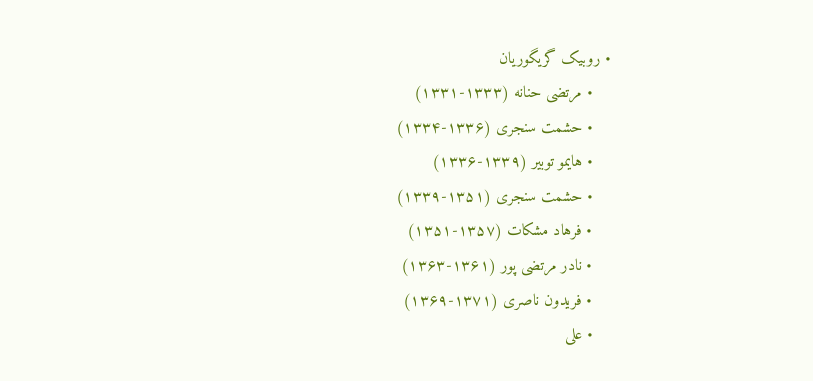• روبیک گریگوریان
    • مرتضی حنانه (۱۳۳۳-۱۳۳۱)
    • حشمت سنجری (۱۳۳۶-۱۳۳۴)
    • هایمو توبیر (۱۳۳۹-۱۳۳۶)
    • حشمت سنجری (۱۳۵۱-۱۳۳۹)
    • فرهاد مشکات (۱۳۵۷-۱۳۵۱)
    • نادر مرتضی پور (۱۳۶۱-۱۳۶۳)
    • فریدون ناصری (۱۳۷۱-۱۳۶۹)
    • علی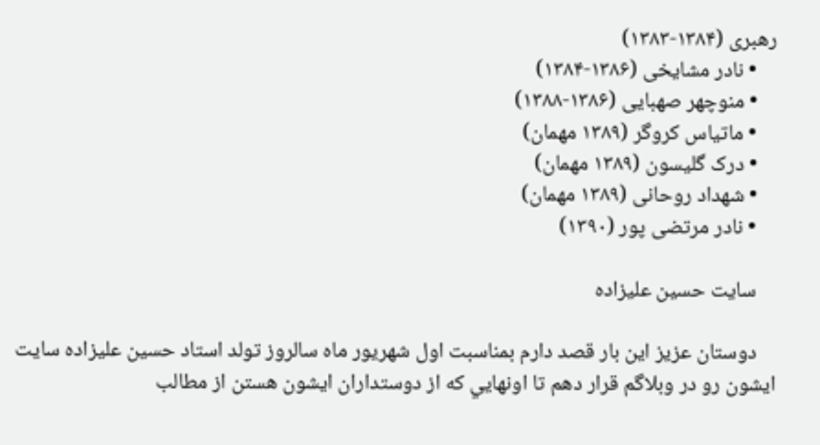رهبری (۱۳۸۴-۱۳۸۳)
    • نادر مشایخی (۱۳۸۶-۱۳۸۴)
    • منوچهر صهبایی (۱۳۸۶-۱۳۸۸)
    • ماتیاس کروگر (۱۳۸۹ مهمان)
    • درک گلیسون (۱۳۸۹ مهمان)
    • شهداد روحانی (۱۳۸۹ مهمان)
    • نادر مرتضی پور (۱۳۹۰)

    سايت حسين عليزاده

    دوستان عزيز اين بار قصد دارم بمناسبت اول شهريور ماه سالروز تولد استاد حسين عليزاده سايت ايشون رو در وبلاگم قرار دهم تا اونهايي كه از دوستداران ايشون هستن از مطالب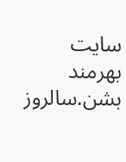سايت بهرمند بشن.سالروز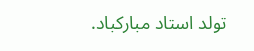تولد استاد مباركباد.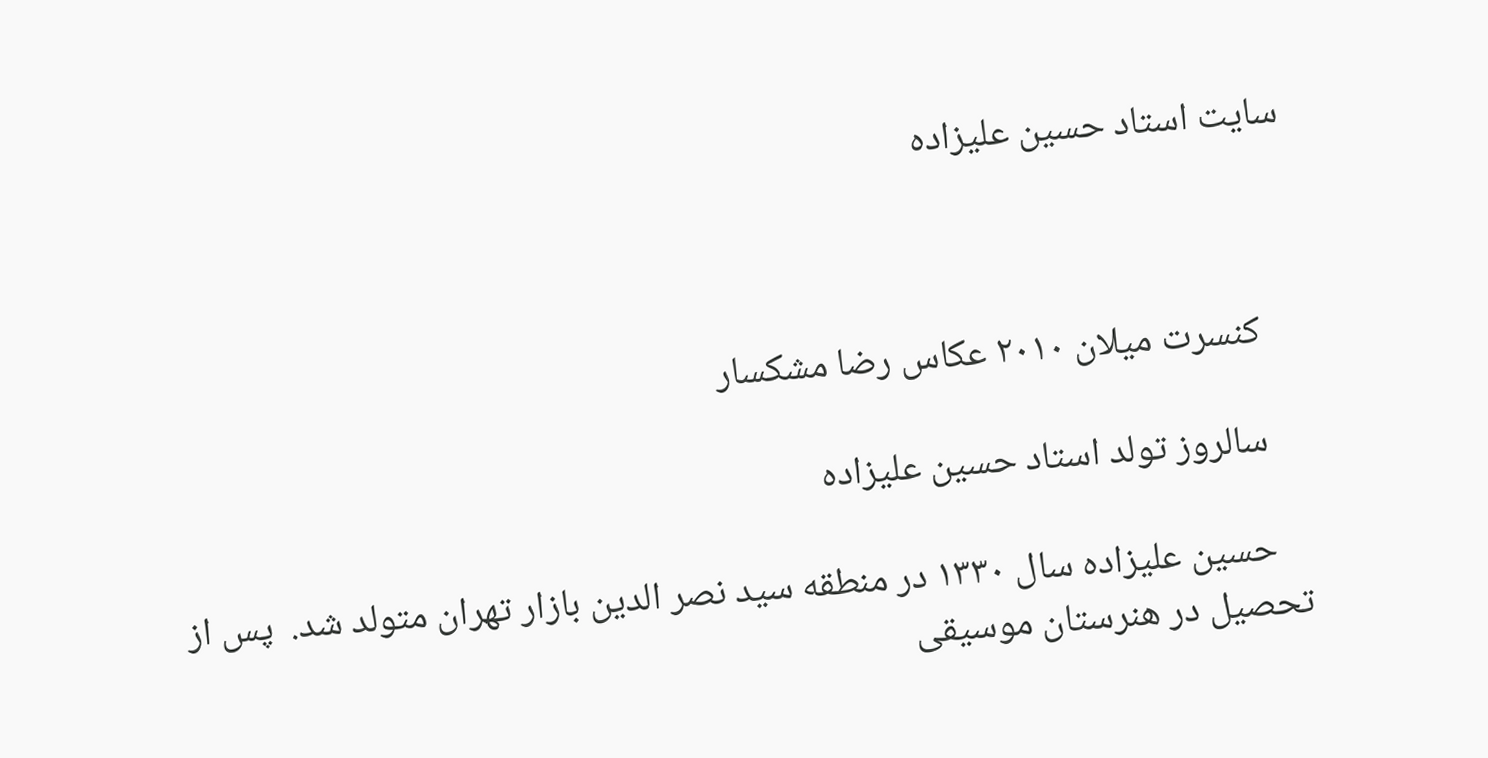سايت استاد حسين عليزاده



    کنسرت میلان ۲۰۱۰ عکاس رضا مشکسار

    سالروز تولد استاد حسين عليزاده

    حسین علیزاده سال ۱۳۳۰ در منطقه سید نصر الدین بازار تهران متولد شد.  پس از تحصیل در هنرستان موسیقی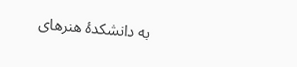به دانشکدهٔ هنرهای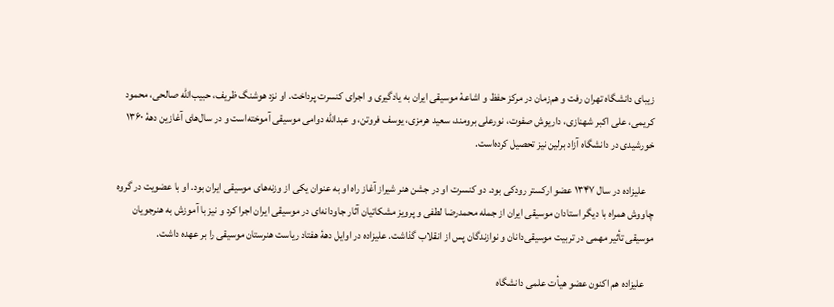زیبای دانشگاه تهران رفت و هم‌زمان در مرکز حفظ و اشاعهٔ موسیقی ایران به یادگیری و اجرای کنسرت پرداخت. او نزد هوشنگ ظریف، حبیب‌الله صالحی، محمود کریمی، علی اکبر شهنازی، داریوش صفوت، نورعلی برومند، سعید هرمزی، یوسف فروتن، و عبدالله دوامی موسیقی آموخته‌است و در سال‌های آغازین دههٔ ۱۳۶۰ خورشیدی در دانشگاه آزاد برلین نیز تحصیل کرده‌است.

    علیزاده در سال ۱۳۴۷ عضو ارکستر رودکی بود. دو کنسرت او در جشن هنر شیراز آغاز راه او به عنوان یکی از وزنه‌های موسیقی ایران بود. او با عضویت در گروه چاووش همراه با دیگر استادان موسیقی ایران از جمله محمدرضا لطفی و پرویز مشکاتیان آثار جاودانه‌ای در موسیقی ایران اجرا کرد و نیز با آموزش به هنرجویان موسیقی تأثیر مهمی در تربیت موسیقی‌دانان و نوازندگان پس از انقلاب گذاشت. علیزاده در اوایل دههٔ هفتاد ریاست هنرستان موسیقی را بر عهده داشت.

    علیزاده هم اکنون عضو هیأت علمی دانشگاه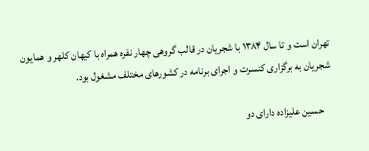تهران است و تا سال ۱۳۸۴ با شجریان در قالب گروهی چهار نفره همراه با کیهان کلهر و همایون شجریان به برگزاری کنسرت و اجرای برنامه در کشورهای مختلف مشغول بود.

    حسین علیزاده دارای دو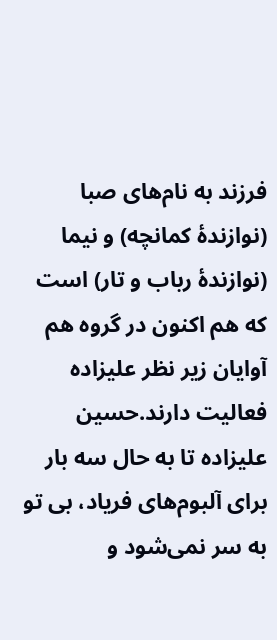فرزند به نام‌های صبا (نوازندهٔ کمانچه) و نیما (نوازندهٔ رباب و تار) است که هم اکنون در گروه هم آوایان زیر نظر علیزاده فعالیت دارند.حسین علیزاده تا به حال سه بار برای آلبوم‌های فریاد، بی تو به سر نمی‌شود و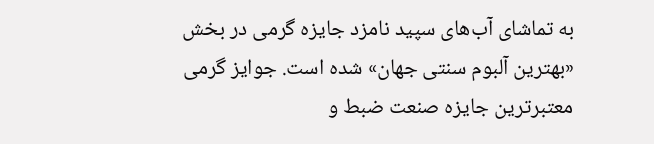به تماشای آب‌های سپید نامزد جایزه گرمی در بخش «بهترین آلبوم سنتی جهان» شده است. جوایز گرمی معتبرترین جایزه صنعت ضبط و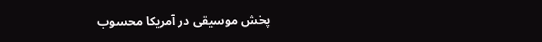پخش موسیقی در آمریکا محسوب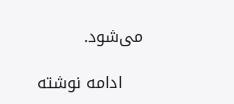می‌شود.

    ادامه نوشته